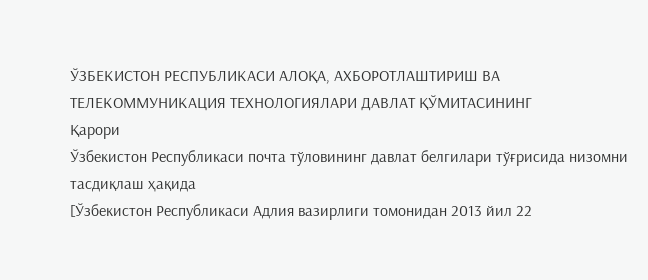ЎЗБЕКИСТОН РЕСПУБЛИКАСИ АЛОҚА, АХБОРОТЛАШТИРИШ ВА ТЕЛЕКОММУНИКАЦИЯ ТЕХНОЛОГИЯЛАРИ ДАВЛАТ ҚЎМИТАСИНИНГ
Қарори
Ўзбекистон Республикаси почта тўловининг давлат белгилари тўғрисида низомни тасдиқлаш ҳақида
[Ўзбекистон Республикаси Адлия вазирлиги томонидан 2013 йил 22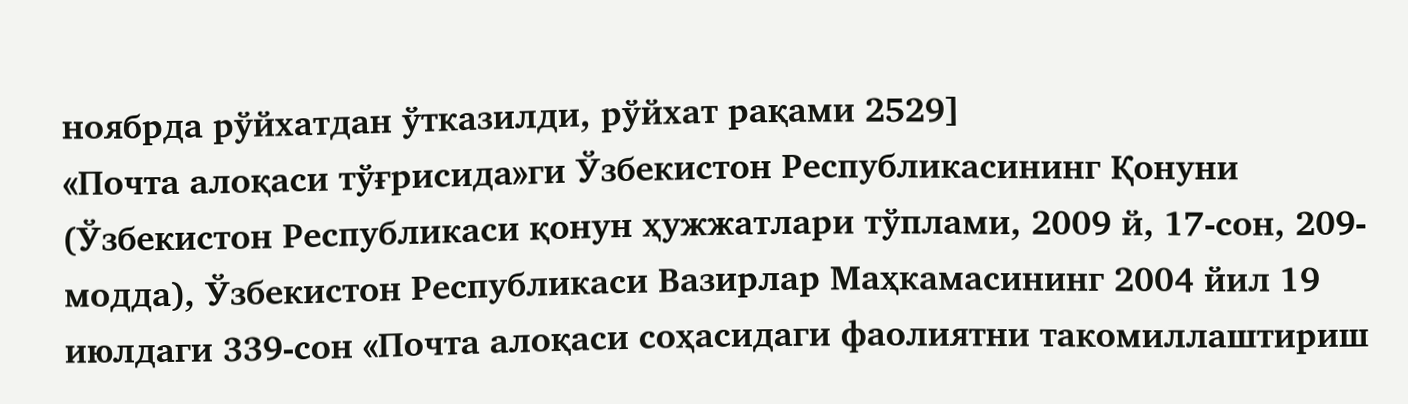ноябрда рўйхатдан ўтказилди, рўйхат рақами 2529]
«Почта алоқаси тўғрисида»ги Ўзбекистон Республикасининг Қонуни (Ўзбекистон Республикаси қонун ҳужжатлари тўплами, 2009 й, 17-сон, 209-модда), Ўзбекистон Республикаси Вазирлар Маҳкамасининг 2004 йил 19 июлдаги 339-сон «Почта алоқаси соҳасидаги фаолиятни такомиллаштириш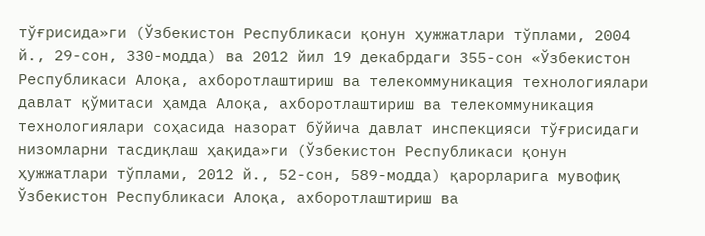тўғрисида»ги (Ўзбекистон Республикаси қонун ҳужжатлари тўплами, 2004 й., 29-сон, 330-модда) ва 2012 йил 19 декабрдаги 355-сон «Ўзбекистон Республикаси Алоқа, ахборотлаштириш ва телекоммуникация технологиялари давлат қўмитаси ҳамда Алоқа, ахборотлаштириш ва телекоммуникация технологиялари соҳасида назорат бўйича давлат инспекцияси тўғрисидаги низомларни тасдиқлаш ҳақида»ги (Ўзбекистон Республикаси қонун ҳужжатлари тўплами, 2012 й., 52-сон, 589-модда) қарорларига мувофиқ Ўзбекистон Республикаси Алоқа, ахборотлаштириш ва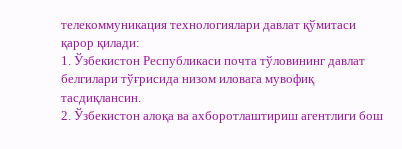телекоммуникация технологиялари давлат қўмитаси қарор қилади:
1. Ўзбекистон Республикаси почта тўловининг давлат белгилари тўғрисида низом иловага мувофиқ тасдиқлансин.
2. Ўзбекистон алоқа ва ахборотлаштириш агентлиги бош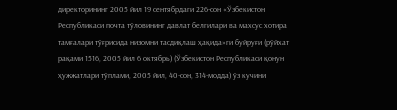директорининг 2005 йил 19 сентябрдаги 226-сон «Ўзбекистон Республикаси почта тўловининг давлат белгилари ва махсус хотира тамғалари тўғрисида низомни тасдиқлаш ҳақида»ги буйруғи (рўйхат рақами 1516, 2005 йил 6 октябрь) (Ўзбекистон Республикаси қонун ҳужжатлари тўплами, 2005 йил, 40-сон, 314-модда) ўз кучини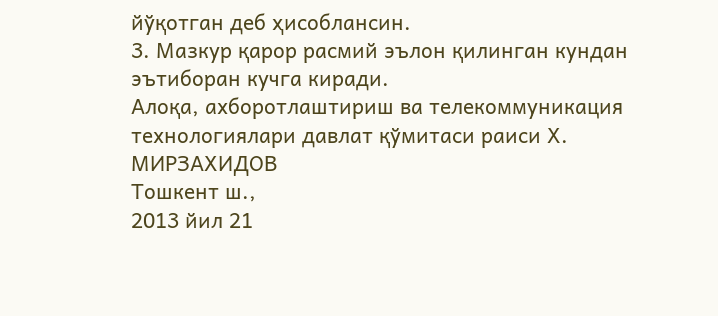йўқотган деб ҳисоблансин.
3. Мазкур қарор расмий эълон қилинган кундан эътиборан кучга киради.
Алоқа, ахборотлаштириш ва телекоммуникация технологиялари давлат қўмитаси раиси Х. МИРЗАХИДОВ
Тошкент ш.,
2013 йил 21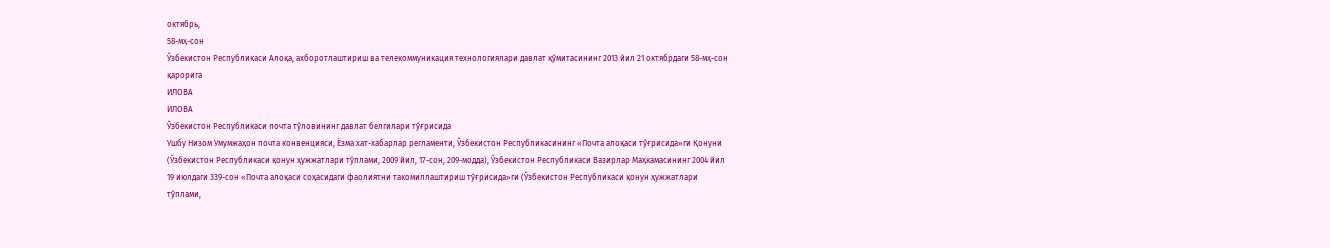октябрь,
58-мҳ-сон
Ўзбекистон Республикаси Алоқа, ахборотлаштириш ва телекоммуникация технологиялари давлат қўмитасининг 2013 йил 21 октябрдаги 58-мҳ-сон қарорига
ИЛОВА
ИЛОВА
Ўзбекистон Республикаси почта тўловининг давлат белгилари тўғрисида
Ушбу Низом Умумжаҳон почта конвенцияси, Ёзма хат-хабарлар регламенти, Ўзбекистон Республикасининг «Почта алоқаси тўғрисида»ги Қонуни (Ўзбекистон Республикаси қонун ҳужжатлари тўплами, 2009 йил, 17-сон, 209-модда), Ўзбекистон Республикаси Вазирлар Маҳкамасининг 2004 йил 19 июлдаги 339-сон «Почта алоқаси соҳасидаги фаолиятни такомиллаштириш тўғрисида»ги (Ўзбекистон Республикаси қонун ҳужжатлари тўплами,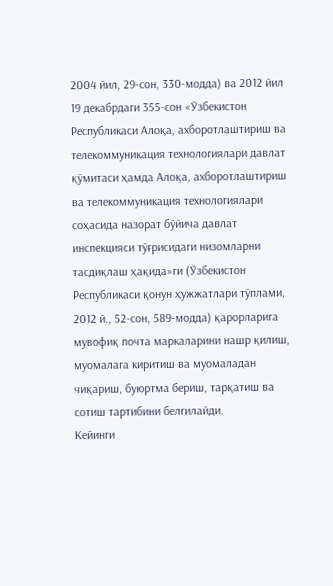2004 йил, 29-сон, 330-модда) ва 2012 йил 19 декабрдаги 355-сон «Ўзбекистон Республикаси Алоқа, ахборотлаштириш ва телекоммуникация технологиялари давлат қўмитаси ҳамда Алоқа, ахборотлаштириш ва телекоммуникация технологиялари соҳасида назорат бўйича давлат инспекцияси тўғрисидаги низомларни тасдиқлаш ҳақида»ги (Ўзбекистон Республикаси қонун ҳужжатлари тўплами, 2012 й., 52-сон, 589-модда) қарорларига мувофиқ почта маркаларини нашр қилиш, муомалага киритиш ва муомаладан чиқариш, буюртма бериш, тарқатиш ва сотиш тартибини белгилайди.
Кейинги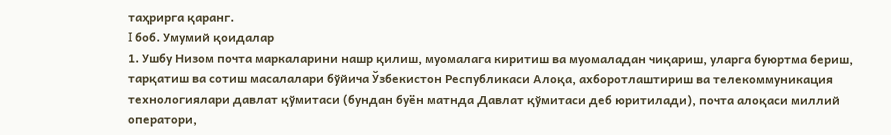таҳрирга қаранг.
I боб. Умумий қоидалар
1. Ушбу Низом почта маркаларини нашр қилиш, муомалага киритиш ва муомаладан чиқариш, уларга буюртма бериш, тарқатиш ва сотиш масалалари бўйича Ўзбекистон Республикаси Алоқа, ахборотлаштириш ва телекоммуникация технологиялари давлат қўмитаси (бундан буён матнда Давлат қўмитаси деб юритилади), почта алоқаси миллий оператори,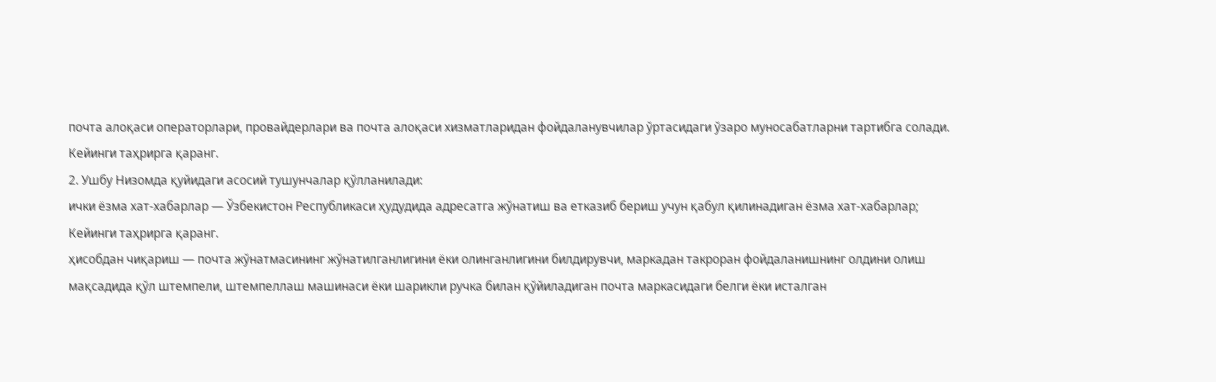почта алоқаси операторлари, провайдерлари ва почта алоқаси хизматларидан фойдаланувчилар ўртасидаги ўзаро муносабатларни тартибга солади.
Кейинги таҳрирга қаранг.
2. Ушбу Низомда қуйидаги асосий тушунчалар қўлланилади:
ички ёзма хат-хабарлар — Ўзбекистон Республикаси ҳудудида адресатга жўнатиш ва етказиб бериш учун қабул қилинадиган ёзма хат-хабарлар;
Кейинги таҳрирга қаранг.
ҳисобдан чиқариш — почта жўнатмасининг жўнатилганлигини ёки олинганлигини билдирувчи, маркадан такроран фойдаланишнинг олдини олиш мақсадида қўл штемпели, штемпеллаш машинаси ёки шарикли ручка билан қўйиладиган почта маркасидаги белги ёки исталган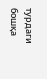турдаги бошқа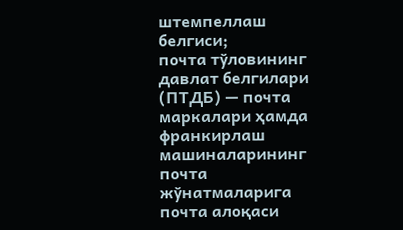штемпеллаш белгиси;
почта тўловининг давлат белгилари (ПТДБ) — почта маркалари ҳамда франкирлаш машиналарининг почта жўнатмаларига почта алоқаси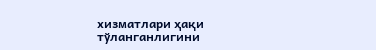хизматлари ҳақи тўланганлигини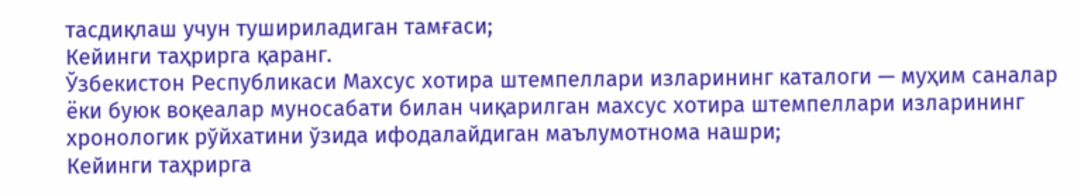тасдиқлаш учун тушириладиган тамғаси;
Кейинги таҳрирга қаранг.
Ўзбекистон Республикаси Махсус хотира штемпеллари изларининг каталоги — муҳим саналар ёки буюк воқеалар муносабати билан чиқарилган махсус хотира штемпеллари изларининг хронологик рўйхатини ўзида ифодалайдиган маълумотнома нашри;
Кейинги таҳрирга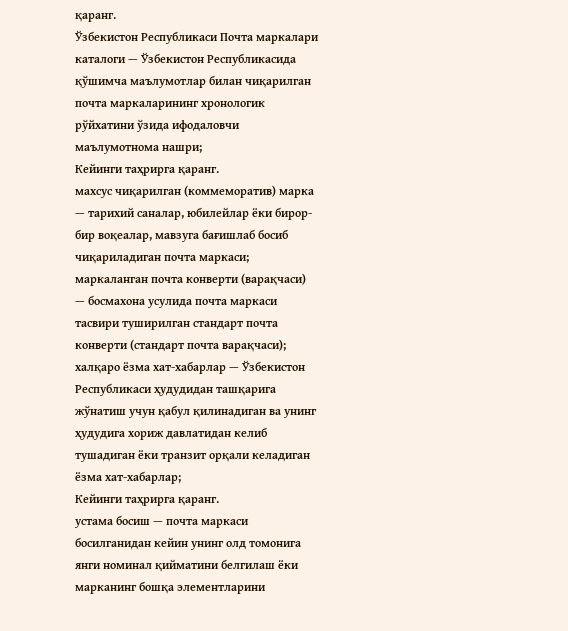қаранг.
Ўзбекистон Республикаси Почта маркалари каталоги — Ўзбекистон Республикасида қўшимча маълумотлар билан чиқарилган почта маркаларининг хронологик рўйхатини ўзида ифодаловчи маълумотнома нашри;
Кейинги таҳрирга қаранг.
махсус чиқарилган (коммеморатив) марка — тарихий саналар, юбилейлар ёки бирор-бир воқеалар, мавзуга бағишлаб босиб чиқариладиган почта маркаси;
маркаланган почта конверти (варақчаси) — босмахона усулида почта маркаси тасвири туширилган стандарт почта конверти (стандарт почта варақчаси);
халқаро ёзма хат-хабарлар — Ўзбекистон Республикаси ҳудудидан ташқарига жўнатиш учун қабул қилинадиган ва унинг ҳудудига хориж давлатидан келиб тушадиган ёки транзит орқали келадиган ёзма хат-хабарлар;
Кейинги таҳрирга қаранг.
устама босиш — почта маркаси босилганидан кейин унинг олд томонига янги номинал қийматини белгилаш ёки марканинг бошқа элементларини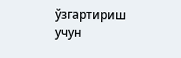ўзгартириш учун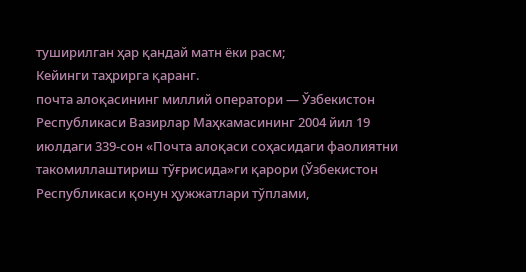туширилган ҳар қандай матн ёки расм;
Кейинги таҳрирга қаранг.
почта алоқасининг миллий оператори — Ўзбекистон Республикаси Вазирлар Маҳкамасининг 2004 йил 19 июлдаги 339-сон «Почта алоқаси соҳасидаги фаолиятни такомиллаштириш тўғрисида»ги қарори (Ўзбекистон Республикаси қонун ҳужжатлари тўплами,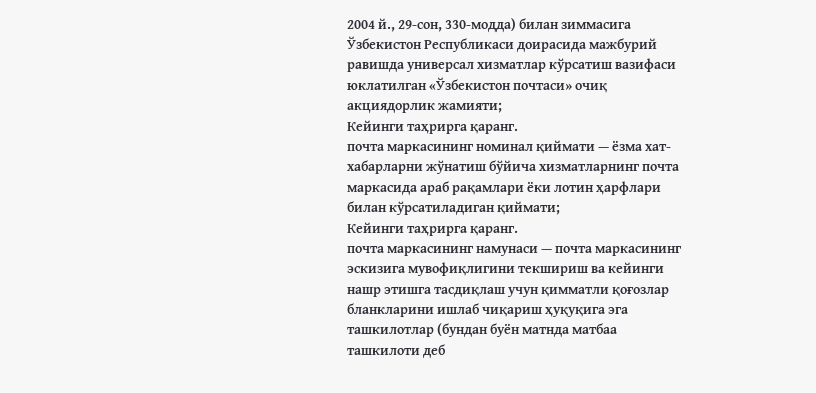2004 й., 29-сон, 330-модда) билан зиммасига Ўзбекистон Республикаси доирасида мажбурий равишда универсал хизматлар кўрсатиш вазифаси юклатилган «Ўзбекистон почтаси» очиқ акциядорлик жамияти;
Кейинги таҳрирга қаранг.
почта маркасининг номинал қиймати — ёзма хат-хабарларни жўнатиш бўйича хизматларнинг почта маркасида араб рақамлари ёки лотин ҳарфлари билан кўрсатиладиган қиймати;
Кейинги таҳрирга қаранг.
почта маркасининг намунаси — почта маркасининг эскизига мувофиқлигини текшириш ва кейинги нашр этишга тасдиқлаш учун қимматли қоғозлар бланкларини ишлаб чиқариш ҳуқуқига эга ташкилотлар (бундан буён матнда матбаа ташкилоти деб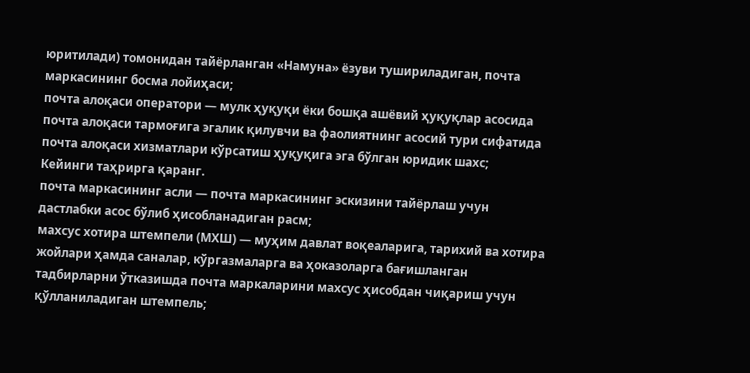юритилади) томонидан тайёрланган «Намуна» ёзуви тушириладиган, почта маркасининг босма лойиҳаси;
почта алоқаси оператори — мулк ҳуқуқи ёки бошқа ашёвий ҳуқуқлар асосида почта алоқаси тармоғига эгалик қилувчи ва фаолиятнинг асосий тури сифатида почта алоқаси хизматлари кўрсатиш ҳуқуқига эга бўлган юридик шахс;
Кейинги таҳрирга қаранг.
почта маркасининг асли — почта маркасининг эскизини тайёрлаш учун дастлабки асос бўлиб ҳисобланадиган расм;
махсус хотира штемпели (МХШ) — муҳим давлат воқеаларига, тарихий ва хотира жойлари ҳамда саналар, кўргазмаларга ва ҳоказоларга бағишланган тадбирларни ўтказишда почта маркаларини махсус ҳисобдан чиқариш учун қўлланиладиган штемпель;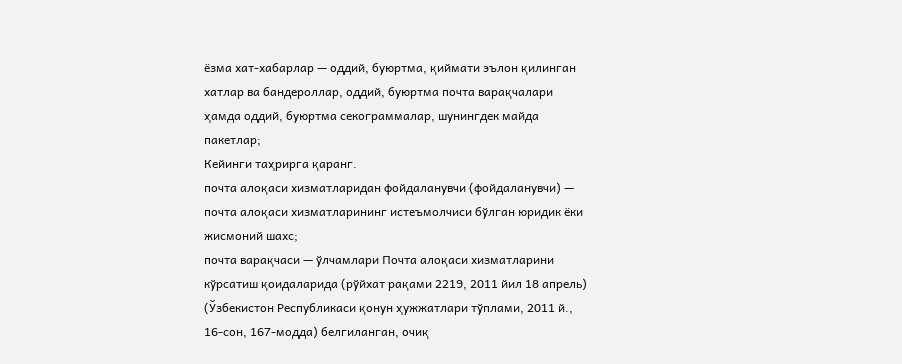ёзма хат-хабарлар — оддий, буюртма, қиймати эълон қилинган хатлар ва бандероллар, оддий, буюртма почта варақчалари ҳамда оддий, буюртма секограммалар, шунингдек майда пакетлар;
Кейинги таҳрирга қаранг.
почта алоқаси хизматларидан фойдаланувчи (фойдаланувчи) — почта алоқаси хизматларининг истеъмолчиси бўлган юридик ёки жисмоний шахс;
почта варақчаси — ўлчамлари Почта алоқаси хизматларини кўрсатиш қоидаларида (рўйхат рақами 2219, 2011 йил 18 апрель) (Ўзбекистон Республикаси қонун ҳужжатлари тўплами, 2011 й., 16-сон, 167-модда) белгиланган, очиқ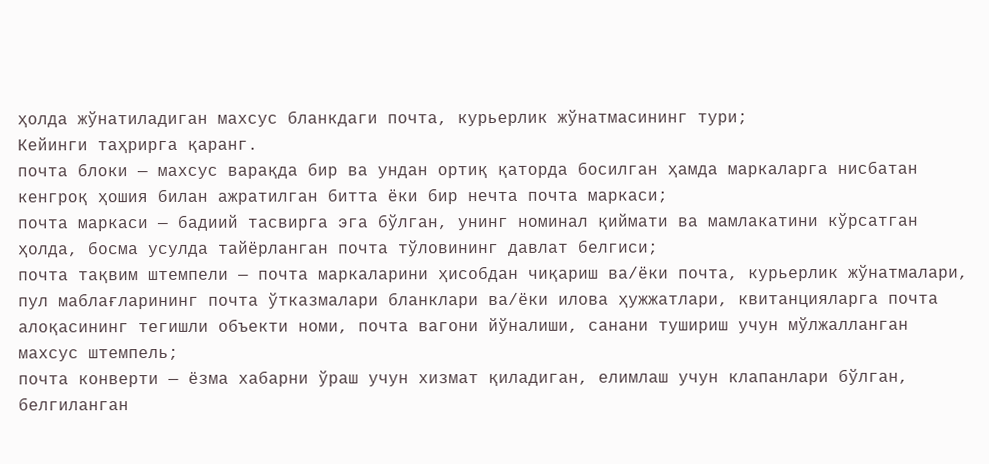ҳолда жўнатиладиган махсус бланкдаги почта, курьерлик жўнатмасининг тури;
Кейинги таҳрирга қаранг.
почта блоки — махсус варақда бир ва ундан ортиқ қаторда босилган ҳамда маркаларга нисбатан кенгроқ ҳошия билан ажратилган битта ёки бир нечта почта маркаси;
почта маркаси — бадиий тасвирга эга бўлган, унинг номинал қиймати ва мамлакатини кўрсатган ҳолда, босма усулда тайёрланган почта тўловининг давлат белгиси;
почта тақвим штемпели — почта маркаларини ҳисобдан чиқариш ва/ёки почта, курьерлик жўнатмалари, пул маблағларининг почта ўтказмалари бланклари ва/ёки илова ҳужжатлари, квитанцияларга почта алоқасининг тегишли объекти номи, почта вагони йўналиши, санани тушириш учун мўлжалланган махсус штемпель;
почта конверти — ёзма хабарни ўраш учун хизмат қиладиган, елимлаш учун клапанлари бўлган, белгиланган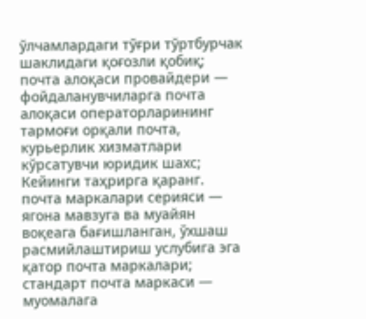ўлчамлардаги тўғри тўртбурчак шаклидаги қоғозли қобиқ;
почта алоқаси провайдери — фойдаланувчиларга почта алоқаси операторларининг тармоғи орқали почта, курьерлик хизматлари кўрсатувчи юридик шахс;
Кейинги таҳрирга қаранг.
почта маркалари серияси — ягона мавзуга ва муайян воқеага бағишланган, ўхшаш расмийлаштириш услубига эга қатор почта маркалари;
стандарт почта маркаси — муомалага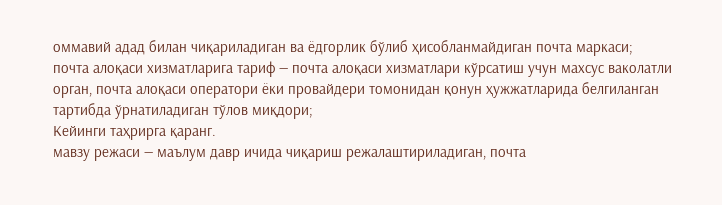оммавий адад билан чиқариладиган ва ёдгорлик бўлиб ҳисобланмайдиган почта маркаси;
почта алоқаси хизматларига тариф — почта алоқаси хизматлари кўрсатиш учун махсус ваколатли орган, почта алоқаси оператори ёки провайдери томонидан қонун ҳужжатларида белгиланган тартибда ўрнатиладиган тўлов миқдори;
Кейинги таҳрирга қаранг.
мавзу режаси — маълум давр ичида чиқариш режалаштириладиган, почта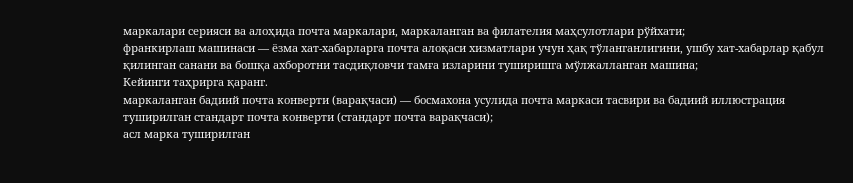маркалари серияси ва алоҳида почта маркалари, маркаланган ва филателия маҳсулотлари рўйхати;
франкирлаш машинаси — ёзма хат-хабарларга почта алоқаси хизматлари учун ҳақ тўланганлигини, ушбу хат-хабарлар қабул қилинган санани ва бошқа ахборотни тасдиқловчи тамға изларини туширишга мўлжалланган машина;
Кейинги таҳрирга қаранг.
маркаланган бадиий почта конверти (варақчаси) — босмахона усулида почта маркаси тасвири ва бадиий иллюстрация туширилган стандарт почта конверти (стандарт почта варақчаси);
асл марка туширилган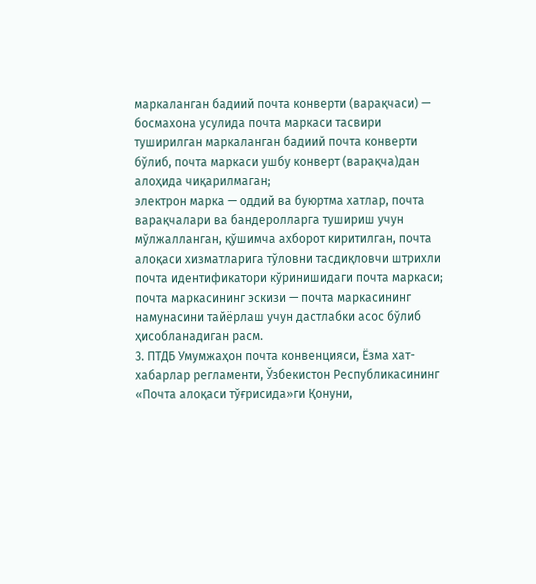маркаланган бадиий почта конверти (варақчаси) — босмахона усулида почта маркаси тасвири туширилган маркаланган бадиий почта конверти бўлиб, почта маркаси ушбу конверт (варақча)дан алоҳида чиқарилмаган;
электрон марка — оддий ва буюртма хатлар, почта варақчалари ва бандеролларга тушириш учун мўлжалланган, қўшимча ахборот киритилган, почта алоқаси хизматларига тўловни тасдиқловчи штрихли почта идентификатори кўринишидаги почта маркаси;
почта маркасининг эскизи — почта маркасининг намунасини тайёрлаш учун дастлабки асос бўлиб ҳисобланадиган расм.
3. ПТДБ Умумжаҳон почта конвенцияси, Ёзма хат-хабарлар регламенти, Ўзбекистон Республикасининг «Почта алоқаси тўғрисида»ги Қонуни,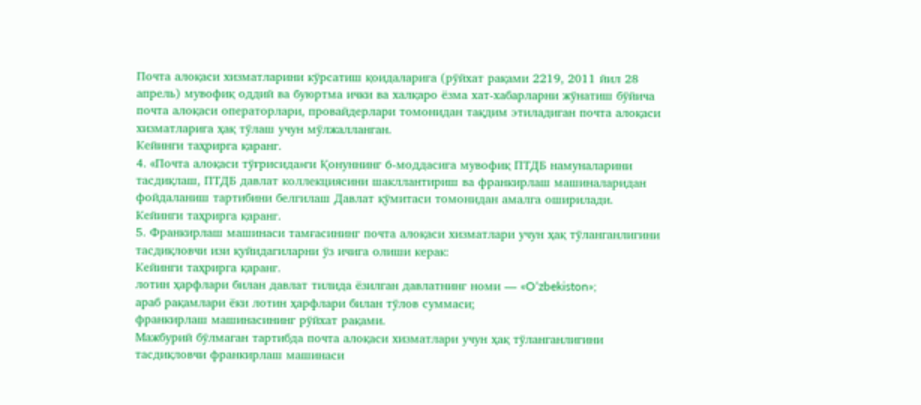Почта алоқаси хизматларини кўрсатиш қоидаларига (рўйхат рақами 2219, 2011 йил 28 апрель) мувофиқ оддий ва буюртма ички ва халқаро ёзма хат-хабарларни жўнатиш бўйича почта алоқаси операторлари, провайдерлари томонидан тақдим этиладиган почта алоқаси хизматларига ҳақ тўлаш учун мўлжалланган.
Кейинги таҳрирга қаранг.
4. «Почта алоқаси тўғрисида»ги Қонуннинг 6-моддасига мувофиқ ПТДБ намуналарини тасдиқлаш, ПТДБ давлат коллекциясини шакллантириш ва франкирлаш машиналаридан фойдаланиш тартибини белгилаш Давлат қўмитаси томонидан амалга оширилади.
Кейинги таҳрирга қаранг.
5. Франкирлаш машинаси тамғасининг почта алоқаси хизматлари учун ҳақ тўланганлигини тасдиқловчи изи қуйидагиларни ўз ичига олиши керак:
Кейинги таҳрирга қаранг.
лотин ҳарфлари билан давлат тилида ёзилган давлатнинг номи — «Oʻzbekiston»;
араб рақамлари ёки лотин ҳарфлари билан тўлов суммаси;
франкирлаш машинасининг рўйхат рақами.
Мажбурий бўлмаган тартибда почта алоқаси хизматлари учун ҳақ тўланганлигини тасдиқловчи франкирлаш машинаси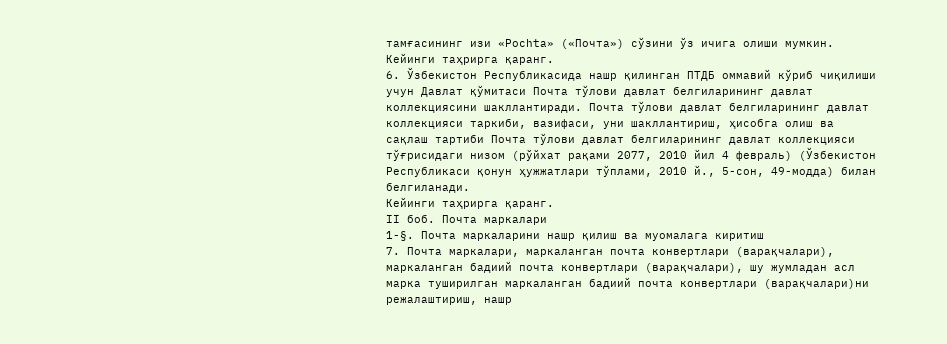тамғасининг изи «Pochta» («Почта») сўзини ўз ичига олиши мумкин.
Кейинги таҳрирга қаранг.
6. Ўзбекистон Республикасида нашр қилинган ПТДБ оммавий кўриб чиқилиши учун Давлат қўмитаси Почта тўлови давлат белгиларининг давлат коллекциясини шакллантиради. Почта тўлови давлат белгиларининг давлат коллекцияси таркиби, вазифаси, уни шакллантириш, ҳисобга олиш ва сақлаш тартиби Почта тўлови давлат белгиларининг давлат коллекцияси тўғрисидаги низом (рўйхат рақами 2077, 2010 йил 4 февраль) (Ўзбекистон Республикаси қонун ҳужжатлари тўплами, 2010 й., 5-сон, 49-модда) билан белгиланади.
Кейинги таҳрирга қаранг.
II боб. Почта маркалари
1-§. Почта маркаларини нашр қилиш ва муомалага киритиш
7. Почта маркалари, маркаланган почта конвертлари (варақчалари), маркаланган бадиий почта конвертлари (варақчалари), шу жумладан асл марка туширилган маркаланган бадиий почта конвертлари (варақчалари)ни режалаштириш, нашр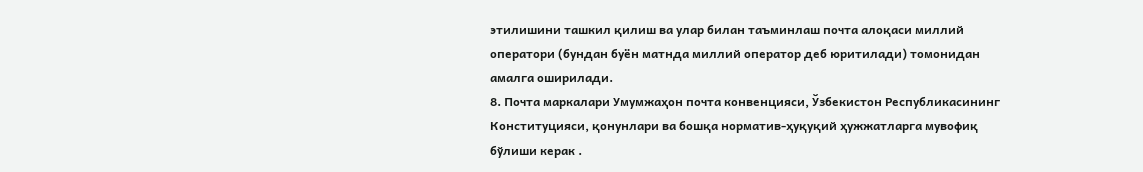этилишини ташкил қилиш ва улар билан таъминлаш почта алоқаси миллий оператори (бундан буён матнда миллий оператор деб юритилади) томонидан амалга оширилади.
8. Почта маркалари Умумжаҳон почта конвенцияси, Ўзбекистон Республикасининг Конституцияси, қонунлари ва бошқа норматив-ҳуқуқий ҳужжатларга мувофиқ бўлиши керак .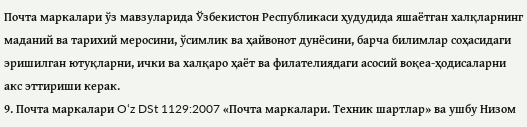Почта маркалари ўз мавзуларида Ўзбекистон Республикаси ҳудудида яшаётган халқларнинг маданий ва тарихий меросини, ўсимлик ва ҳайвонот дунёсини, барча билимлар соҳасидаги эришилган ютуқларни, ички ва халқаро ҳаёт ва филателиядаги асосий воқеа-ҳодисаларни акс эттириши керак.
9. Почта маркалари Oʻz DSt 1129:2007 «Почта маркалари. Техник шартлар» ва ушбу Низом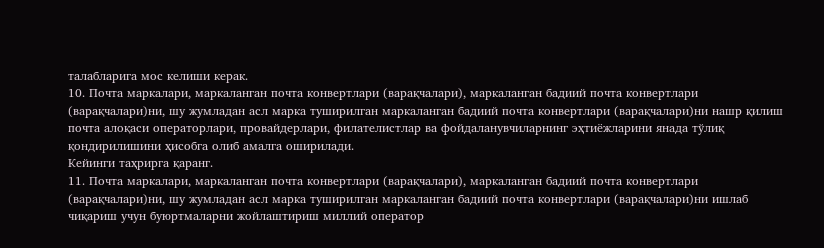талабларига мос келиши керак.
10. Почта маркалари, маркаланган почта конвертлари (варақчалари), маркаланган бадиий почта конвертлари (варақчалари)ни, шу жумладан асл марка туширилган маркаланган бадиий почта конвертлари (варақчалари)ни нашр қилиш почта алоқаси операторлари, провайдерлари, филателистлар ва фойдаланувчиларнинг эҳтиёжларини янада тўлиқ қондирилишини ҳисобга олиб амалга оширилади.
Кейинги таҳрирга қаранг.
11. Почта маркалари, маркаланган почта конвертлари (варақчалари), маркаланган бадиий почта конвертлари (варақчалари)ни, шу жумладан асл марка туширилган маркаланган бадиий почта конвертлари (варақчалари)ни ишлаб чиқариш учун буюртмаларни жойлаштириш миллий оператор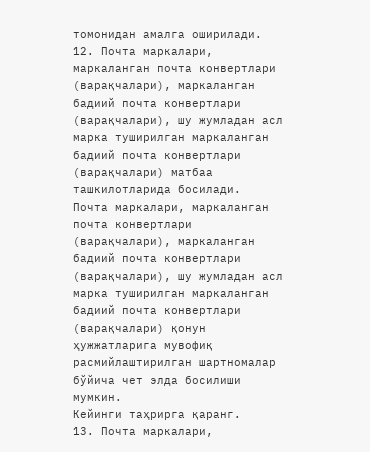томонидан амалга оширилади.
12. Почта маркалари, маркаланган почта конвертлари (варақчалари), маркаланган бадиий почта конвертлари (варақчалари), шу жумладан асл марка туширилган маркаланган бадиий почта конвертлари (варақчалари) матбаа ташкилотларида босилади.
Почта маркалари, маркаланган почта конвертлари (варақчалари), маркаланган бадиий почта конвертлари (варақчалари), шу жумладан асл марка туширилган маркаланган бадиий почта конвертлари (варақчалари) қонун ҳужжатларига мувофиқ расмийлаштирилган шартномалар бўйича чет элда босилиши мумкин.
Кейинги таҳрирга қаранг.
13. Почта маркалари,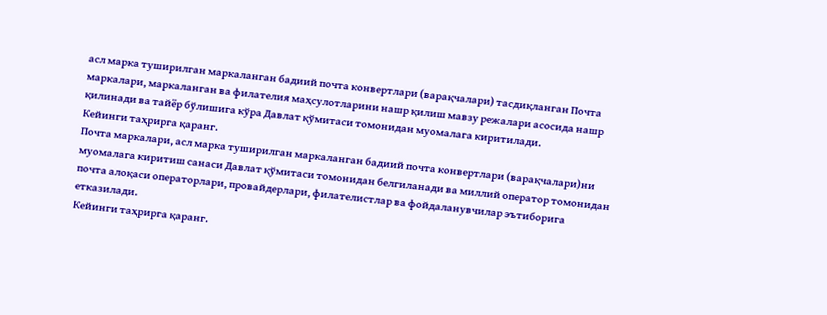асл марка туширилган маркаланган бадиий почта конвертлари (варақчалари) тасдиқланган Почта маркалари, маркаланган ва филателия маҳсулотларини нашр қилиш мавзу режалари асосида нашр қилинади ва тайёр бўлишига кўра Давлат қўмитаси томонидан муомалага киритилади.
Кейинги таҳрирга қаранг.
Почта маркалари, асл марка туширилган маркаланган бадиий почта конвертлари (варақчалари)ни муомалага киритиш санаси Давлат қўмитаси томонидан белгиланади ва миллий оператор томонидан почта алоқаси операторлари, провайдерлари, филателистлар ва фойдаланувчилар эътиборига етказилади.
Кейинги таҳрирга қаранг.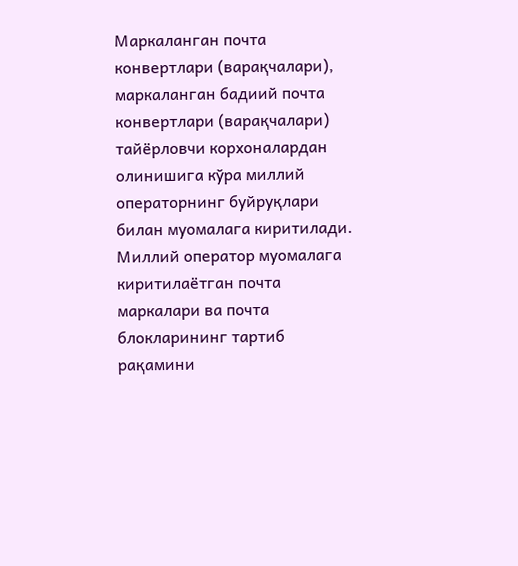Маркаланган почта конвертлари (варақчалари), маркаланган бадиий почта конвертлари (варақчалари) тайёрловчи корхоналардан олинишига кўра миллий операторнинг буйруқлари билан муомалага киритилади.
Миллий оператор муомалага киритилаётган почта маркалари ва почта блокларининг тартиб рақамини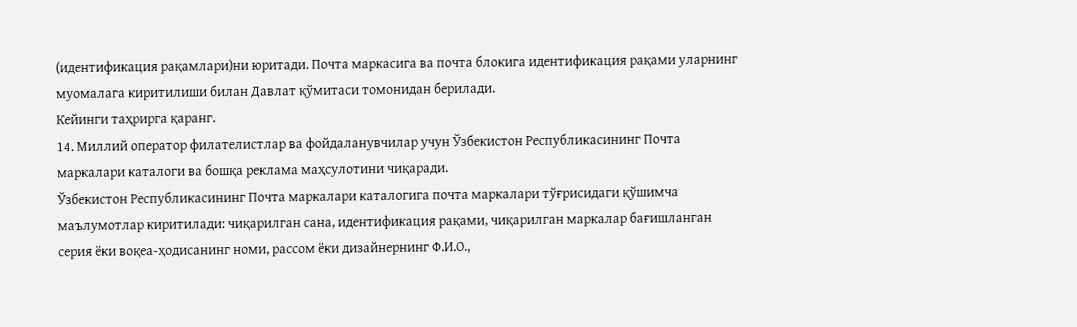(идентификация рақамлари)ни юритади. Почта маркасига ва почта блокига идентификация рақами уларнинг муомалага киритилиши билан Давлат қўмитаси томонидан берилади.
Кейинги таҳрирга қаранг.
14. Миллий оператор филателистлар ва фойдаланувчилар учун Ўзбекистон Республикасининг Почта маркалари каталоги ва бошқа реклама маҳсулотини чиқаради.
Ўзбекистон Республикасининг Почта маркалари каталогига почта маркалари тўғрисидаги қўшимча маълумотлар киритилади: чиқарилган сана, идентификация рақами, чиқарилган маркалар бағишланган серия ёки воқеа-ҳодисанинг номи, рассом ёки дизайнернинг Ф.И.О.,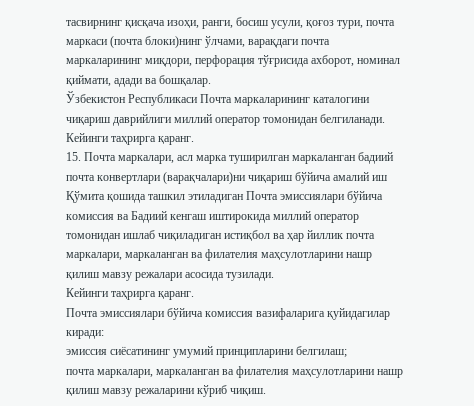тасвирнинг қисқача изоҳи, ранги, босиш усули, қоғоз тури, почта маркаси (почта блоки)нинг ўлчами, варақдаги почта маркаларининг миқдори, перфорация тўғрисида ахборот, номинал қиймати, адади ва бошқалар.
Ўзбекистон Республикаси Почта маркаларининг каталогини чиқариш даврийлиги миллий оператор томонидан белгиланади.
Кейинги таҳрирга қаранг.
15. Почта маркалари, асл марка туширилган маркаланган бадиий почта конвертлари (варақчалари)ни чиқариш бўйича амалий иш Қўмита қошида ташкил этиладиган Почта эмиссиялари бўйича комиссия ва Бадиий кенгаш иштирокида миллий оператор томонидан ишлаб чиқиладиган истиқбол ва ҳар йиллик почта маркалари, маркаланган ва филателия маҳсулотларини нашр қилиш мавзу режалари асосида тузилади.
Кейинги таҳрирга қаранг.
Почта эмиссиялари бўйича комиссия вазифаларига қуйидагилар киради:
эмиссия сиёсатининг умумий принципларини белгилаш;
почта маркалари, маркаланган ва филателия маҳсулотларини нашр қилиш мавзу режаларини кўриб чиқиш.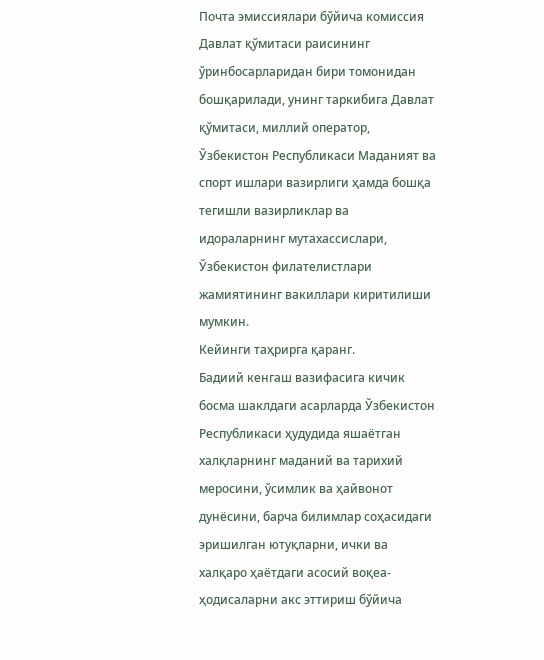Почта эмиссиялари бўйича комиссия Давлат қўмитаси раисининг ўринбосарларидан бири томонидан бошқарилади, унинг таркибига Давлат қўмитаси, миллий оператор, Ўзбекистон Республикаси Маданият ва спорт ишлари вазирлиги ҳамда бошқа тегишли вазирликлар ва идораларнинг мутахассислари, Ўзбекистон филателистлари жамиятининг вакиллари киритилиши мумкин.
Кейинги таҳрирга қаранг.
Бадиий кенгаш вазифасига кичик босма шаклдаги асарларда Ўзбекистон Республикаси ҳудудида яшаётган халқларнинг маданий ва тарихий меросини, ўсимлик ва ҳайвонот дунёсини, барча билимлар соҳасидаги эришилган ютуқларни, ички ва халқаро ҳаётдаги асосий воқеа-ҳодисаларни акс эттириш бўйича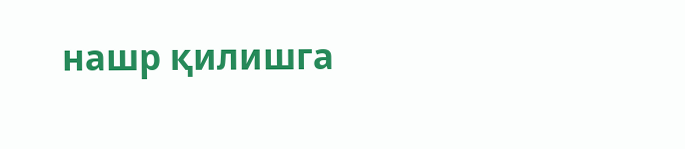нашр қилишга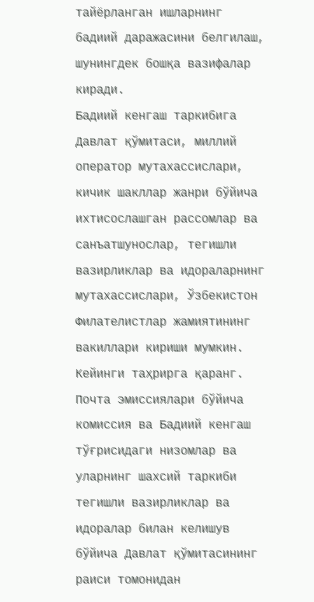тайёрланган ишларнинг бадиий даражасини белгилаш, шунингдек бошқа вазифалар киради.
Бадиий кенгаш таркибига Давлат қўмитаси, миллий оператор мутахассислари, кичик шакллар жанри бўйича ихтисослашган рассомлар ва санъатшунослар, тегишли вазирликлар ва идораларнинг мутахассислари, Ўзбекистон Филателистлар жамиятининг вакиллари кириши мумкин.
Кейинги таҳрирга қаранг.
Почта эмиссиялари бўйича комиссия ва Бадиий кенгаш тўғрисидаги низомлар ва уларнинг шахсий таркиби тегишли вазирликлар ва идоралар билан келишув бўйича Давлат қўмитасининг раиси томонидан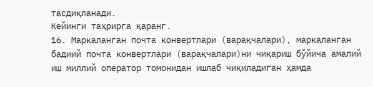тасдиқланади.
Кейинги таҳрирга қаранг.
16. Маркаланган почта конвертлари (варақчалари), маркаланган бадиий почта конвертлари (варақчалари)ни чиқариш бўйича амалий иш миллий оператор томонидан ишлаб чиқиладиган ҳамда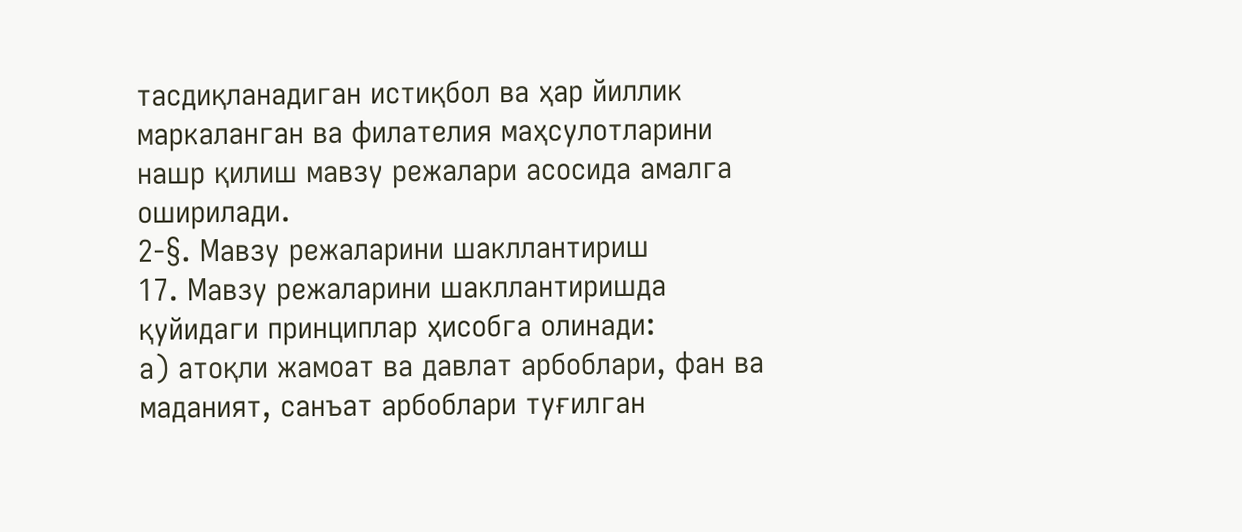тасдиқланадиган истиқбол ва ҳар йиллик маркаланган ва филателия маҳсулотларини нашр қилиш мавзу режалари асосида амалга оширилади.
2-§. Мавзу режаларини шакллантириш
17. Мавзу режаларини шакллантиришда қуйидаги принциплар ҳисобга олинади:
а) атоқли жамоат ва давлат арбоблари, фан ва маданият, санъат арбоблари туғилган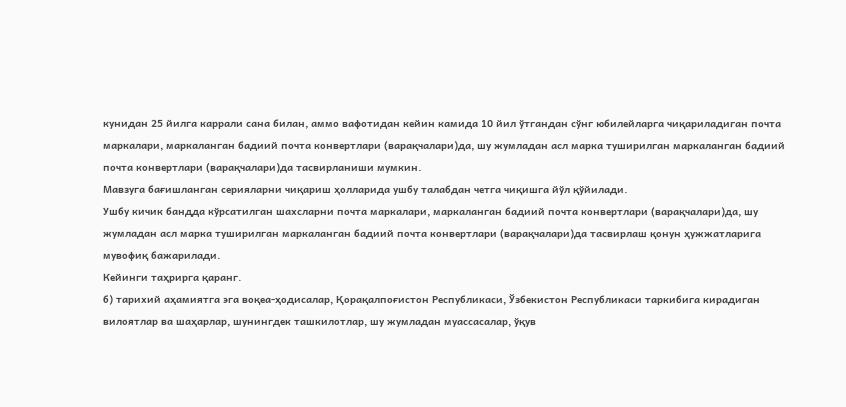кунидан 25 йилга каррали сана билан, аммо вафотидан кейин камида 10 йил ўтгандан сўнг юбилейларга чиқариладиган почта маркалари, маркаланган бадиий почта конвертлари (варақчалари)да, шу жумладан асл марка туширилган маркаланган бадиий почта конвертлари (варақчалари)да тасвирланиши мумкин.
Мавзуга бағишланган серияларни чиқариш ҳолларида ушбу талабдан четга чиқишга йўл қўйилади.
Ушбу кичик бандда кўрсатилган шахсларни почта маркалари, маркаланган бадиий почта конвертлари (варақчалари)да, шу жумладан асл марка туширилган маркаланган бадиий почта конвертлари (варақчалари)да тасвирлаш қонун ҳужжатларига мувофиқ бажарилади.
Кейинги таҳрирга қаранг.
б) тарихий аҳамиятга эга воқеа-ҳодисалар, Қорақалпоғистон Республикаси, Ўзбекистон Республикаси таркибига кирадиган вилоятлар ва шаҳарлар, шунингдек ташкилотлар, шу жумладан муассасалар, ўқув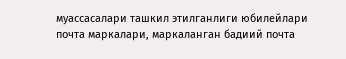муассасалари ташкил этилганлиги юбилейлари почта маркалари, маркаланган бадиий почта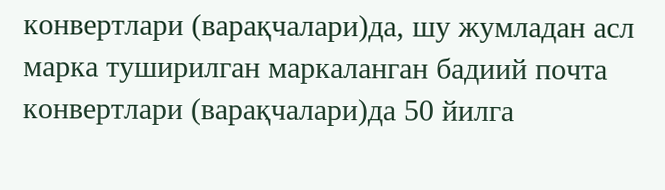конвертлари (варақчалари)да, шу жумладан асл марка туширилган маркаланган бадиий почта конвертлари (варақчалари)да 50 йилга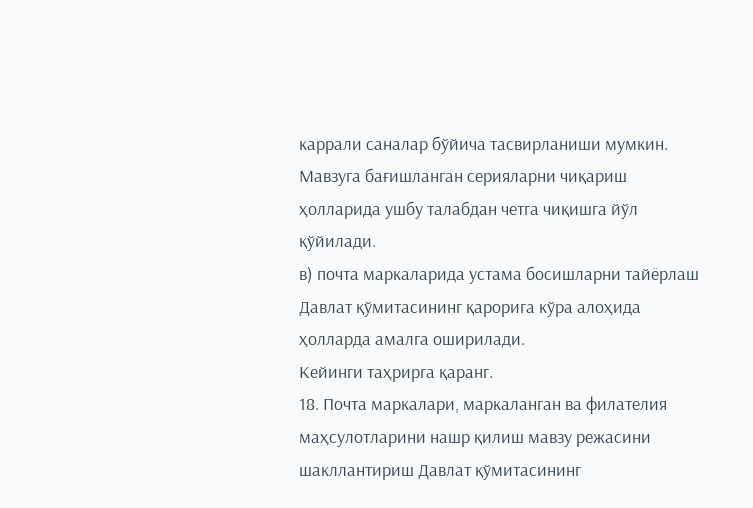каррали саналар бўйича тасвирланиши мумкин.
Мавзуга бағишланган серияларни чиқариш ҳолларида ушбу талабдан четга чиқишга йўл қўйилади.
в) почта маркаларида устама босишларни тайёрлаш Давлат қўмитасининг қарорига кўра алоҳида ҳолларда амалга оширилади.
Кейинги таҳрирга қаранг.
18. Почта маркалари, маркаланган ва филателия маҳсулотларини нашр қилиш мавзу режасини шакллантириш Давлат қўмитасининг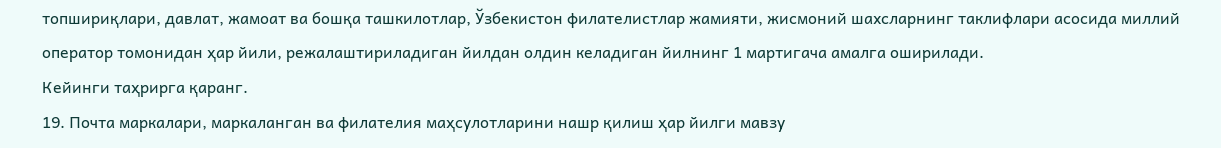топшириқлари, давлат, жамоат ва бошқа ташкилотлар, Ўзбекистон филателистлар жамияти, жисмоний шахсларнинг таклифлари асосида миллий оператор томонидан ҳар йили, режалаштириладиган йилдан олдин келадиган йилнинг 1 мартигача амалга оширилади.
Кейинги таҳрирга қаранг.
19. Почта маркалари, маркаланган ва филателия маҳсулотларини нашр қилиш ҳар йилги мавзу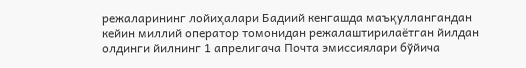режаларининг лойиҳалари Бадиий кенгашда маъқуллангандан кейин миллий оператор томонидан режалаштирилаётган йилдан олдинги йилнинг 1 апрелигача Почта эмиссиялари бўйича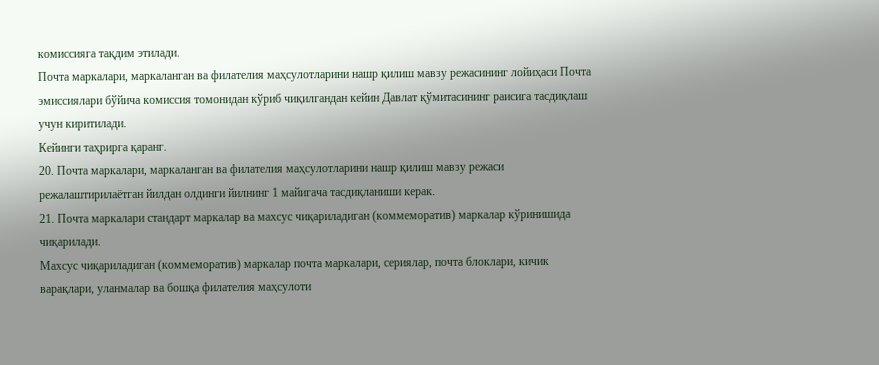комиссияга тақдим этилади.
Почта маркалари, маркаланган ва филателия маҳсулотларини нашр қилиш мавзу режасининг лойиҳаси Почта эмиссиялари бўйича комиссия томонидан кўриб чиқилгандан кейин Давлат қўмитасининг раисига тасдиқлаш учун киритилади.
Кейинги таҳрирга қаранг.
20. Почта маркалари, маркаланган ва филателия маҳсулотларини нашр қилиш мавзу режаси режалаштирилаётган йилдан олдинги йилнинг 1 майигача тасдиқланиши керак.
21. Почта маркалари стандарт маркалар ва махсус чиқариладиган (коммеморатив) маркалар кўринишида чиқарилади.
Махсус чиқариладиган (коммеморатив) маркалар почта маркалари, сериялар, почта блоклари, кичик варақлари, уланмалар ва бошқа филателия маҳсулоти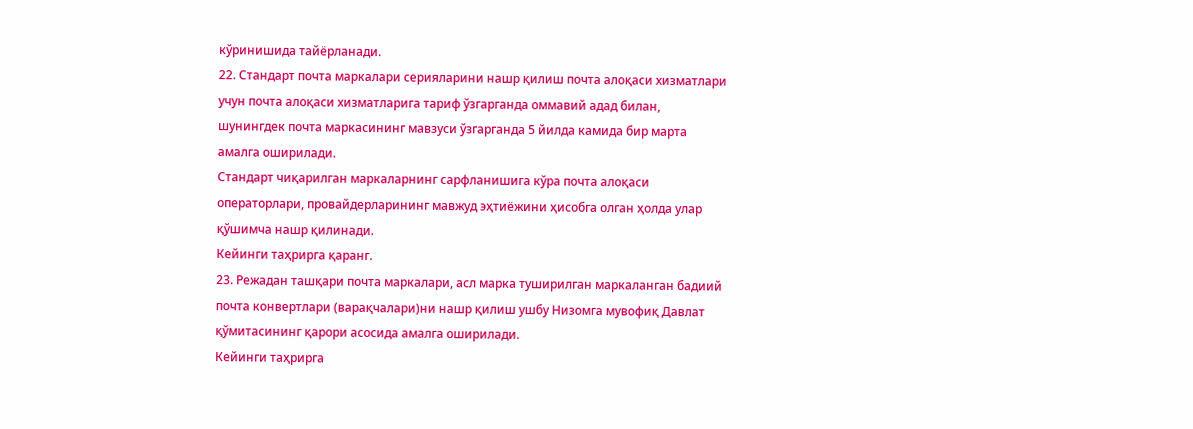кўринишида тайёрланади.
22. Стандарт почта маркалари серияларини нашр қилиш почта алоқаси хизматлари учун почта алоқаси хизматларига тариф ўзгарганда оммавий адад билан, шунингдек почта маркасининг мавзуси ўзгарганда 5 йилда камида бир марта амалга оширилади.
Стандарт чиқарилган маркаларнинг сарфланишига кўра почта алоқаси операторлари, провайдерларининг мавжуд эҳтиёжини ҳисобга олган ҳолда улар қўшимча нашр қилинади.
Кейинги таҳрирга қаранг.
23. Режадан ташқари почта маркалари, асл марка туширилган маркаланган бадиий почта конвертлари (варақчалари)ни нашр қилиш ушбу Низомга мувофиқ Давлат қўмитасининг қарори асосида амалга оширилади.
Кейинги таҳрирга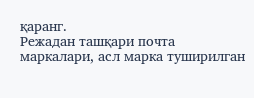қаранг.
Режадан ташқари почта маркалари, асл марка туширилган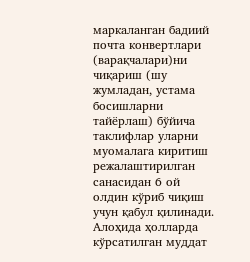маркаланган бадиий почта конвертлари (варақчалари)ни чиқариш (шу жумладан, устама босишларни тайёрлаш) бўйича таклифлар уларни муомалага киритиш режалаштирилган санасидан 6 ой олдин кўриб чиқиш учун қабул қилинади.
Алоҳида ҳолларда кўрсатилган муддат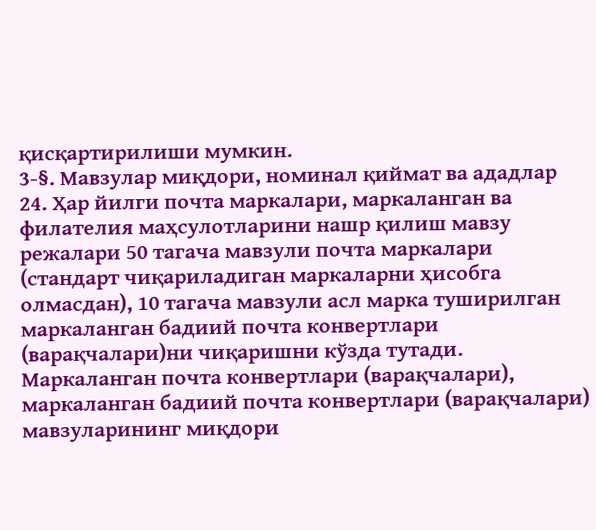қисқартирилиши мумкин.
3-§. Мавзулар миқдори, номинал қиймат ва ададлар
24. Ҳар йилги почта маркалари, маркаланган ва филателия маҳсулотларини нашр қилиш мавзу режалари 50 тагача мавзули почта маркалари (стандарт чиқариладиган маркаларни ҳисобга олмасдан), 10 тагача мавзули асл марка туширилган маркаланган бадиий почта конвертлари (варақчалари)ни чиқаришни кўзда тутади.
Маркаланган почта конвертлари (варақчалари), маркаланган бадиий почта конвертлари (варақчалари) мавзуларининг миқдори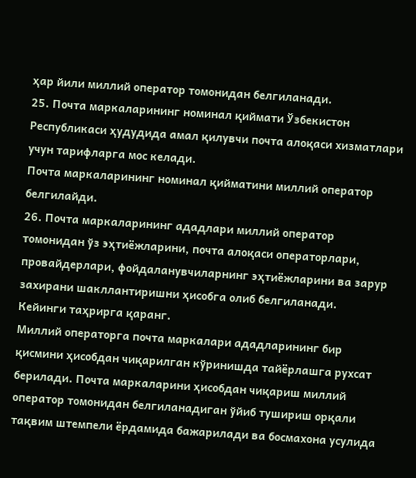ҳар йили миллий оператор томонидан белгиланади.
25. Почта маркаларининг номинал қиймати Ўзбекистон Республикаси ҳудудида амал қилувчи почта алоқаси хизматлари учун тарифларга мос келади.
Почта маркаларининг номинал қийматини миллий оператор белгилайди.
26. Почта маркаларининг ададлари миллий оператор томонидан ўз эҳтиёжларини, почта алоқаси операторлари, провайдерлари, фойдаланувчиларнинг эҳтиёжларини ва зарур захирани шакллантиришни ҳисобга олиб белгиланади.
Кейинги таҳрирга қаранг.
Миллий операторга почта маркалари ададларининг бир қисмини ҳисобдан чиқарилган кўринишда тайёрлашга рухсат берилади. Почта маркаларини ҳисобдан чиқариш миллий оператор томонидан белгиланадиган ўйиб тушириш орқали тақвим штемпели ёрдамида бажарилади ва босмахона усулида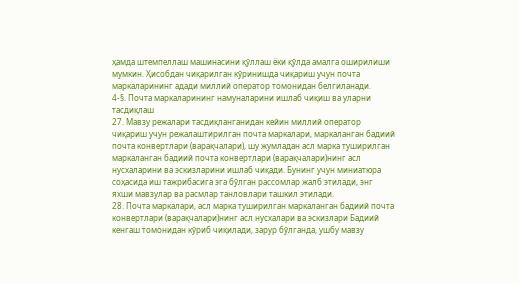ҳамда штемпеллаш машинасини қўллаш ёки қўлда амалга оширилиши мумкин. Ҳисобдан чиқарилган кўринишда чиқариш учун почта маркаларининг адади миллий оператор томонидан белгиланади.
4-§. Почта маркаларининг намуналарини ишлаб чиқиш ва уларни тасдиқлаш
27. Мавзу режалари тасдиқланганидан кейин миллий оператор чиқариш учун режалаштирилган почта маркалари, маркаланган бадиий почта конвертлари (варақчалари), шу жумладан асл марка туширилган маркаланган бадиий почта конвертлари (варақчалари)нинг асл нусхаларини ва эскизларини ишлаб чиқади. Бунинг учун миниатюра соҳасида иш тажрибасига эга бўлган рассомлар жалб этилади, энг яхши мавзулар ва расмлар танловлари ташкил этилади.
28. Почта маркалари, асл марка туширилган маркаланган бадиий почта конвертлари (варақчалари)нинг асл нусхалари ва эскизлари Бадиий кенгаш томонидан кўриб чиқилади, зарур бўлганда, ушбу мавзу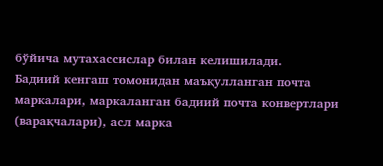бўйича мутахассислар билан келишилади.
Бадиий кенгаш томонидан маъқулланган почта маркалари, маркаланган бадиий почта конвертлари (варақчалари), асл марка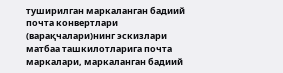туширилган маркаланган бадиий почта конвертлари (варақчалари)нинг эскизлари матбаа ташкилотларига почта маркалари, маркаланган бадиий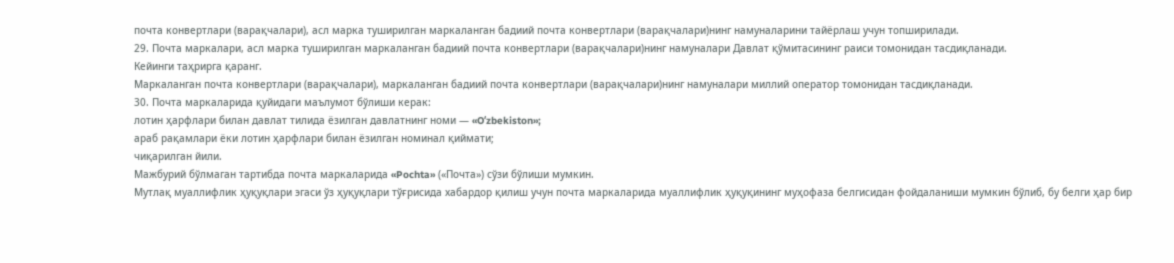почта конвертлари (варақчалари), асл марка туширилган маркаланган бадиий почта конвертлари (варақчалари)нинг намуналарини тайёрлаш учун топширилади.
29. Почта маркалари, асл марка туширилган маркаланган бадиий почта конвертлари (варақчалари)нинг намуналари Давлат қўмитасининг раиси томонидан тасдиқланади.
Кейинги таҳрирга қаранг.
Маркаланган почта конвертлари (варақчалари), маркаланган бадиий почта конвертлари (варақчалари)нинг намуналари миллий оператор томонидан тасдиқланади.
30. Почта маркаларида қуйидаги маълумот бўлиши керак:
лотин ҳарфлари билан давлат тилида ёзилган давлатнинг номи — «Oʻzbekiston»;
араб рақамлари ёки лотин ҳарфлари билан ёзилган номинал қиймати;
чиқарилган йили.
Мажбурий бўлмаган тартибда почта маркаларида «Pochta» («Почта») сўзи бўлиши мумкин.
Мутлақ муаллифлик ҳуқуқлари эгаси ўз ҳуқуқлари тўғрисида хабардор қилиш учун почта маркаларида муаллифлик ҳуқуқининг муҳофаза белгисидан фойдаланиши мумкин бўлиб, бу белги ҳар бир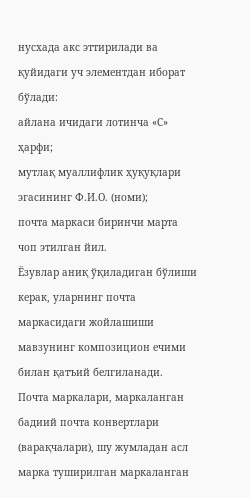нусхада акс эттирилади ва қуйидаги уч элементдан иборат бўлади:
айлана ичидаги лотинча «С» ҳарфи;
мутлақ муаллифлик ҳуқуқлари эгасининг Ф.И.О. (номи);
почта маркаси биринчи марта чоп этилган йил.
Ёзувлар аниқ ўқиладиган бўлиши керак, уларнинг почта маркасидаги жойлашиши мавзунинг композицион ечими билан қатъий белгиланади.
Почта маркалари, маркаланган бадиий почта конвертлари (варақчалари), шу жумладан асл марка туширилган маркаланган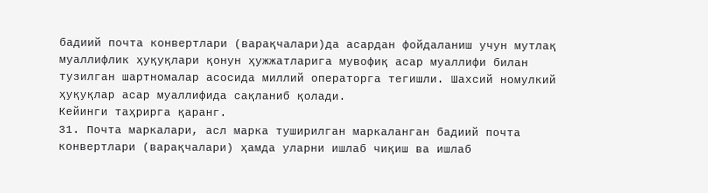бадиий почта конвертлари (варақчалари)да асардан фойдаланиш учун мутлақ муаллифлик ҳуқуқлари қонун ҳужжатларига мувофиқ асар муаллифи билан тузилган шартномалар асосида миллий операторга тегишли. Шахсий номулкий ҳуқуқлар асар муаллифида сақланиб қолади.
Кейинги таҳрирга қаранг.
31. Почта маркалари, асл марка туширилган маркаланган бадиий почта конвертлари (варақчалари) ҳамда уларни ишлаб чиқиш ва ишлаб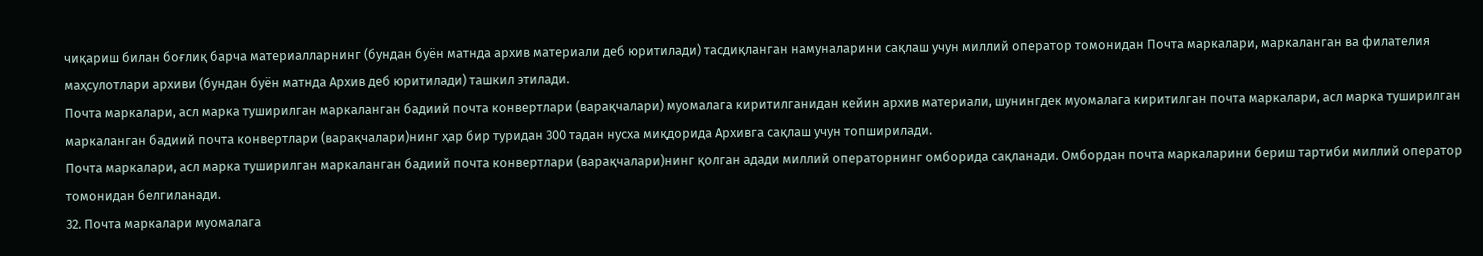чиқариш билан боғлиқ барча материалларнинг (бундан буён матнда архив материали деб юритилади) тасдиқланган намуналарини сақлаш учун миллий оператор томонидан Почта маркалари, маркаланган ва филателия маҳсулотлари архиви (бундан буён матнда Архив деб юритилади) ташкил этилади.
Почта маркалари, асл марка туширилган маркаланган бадиий почта конвертлари (варақчалари) муомалага киритилганидан кейин архив материали, шунингдек муомалага киритилган почта маркалари, асл марка туширилган маркаланган бадиий почта конвертлари (варақчалари)нинг ҳар бир туридан 300 тадан нусха миқдорида Архивга сақлаш учун топширилади.
Почта маркалари, асл марка туширилган маркаланган бадиий почта конвертлари (варақчалари)нинг қолган адади миллий операторнинг омборида сақланади. Омбордан почта маркаларини бериш тартиби миллий оператор томонидан белгиланади.
32. Почта маркалари муомалага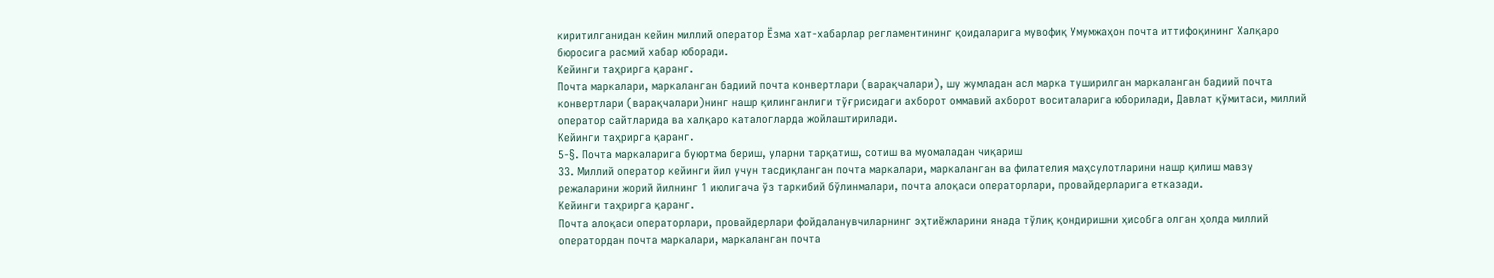киритилганидан кейин миллий оператор Ёзма хат-хабарлар регламентининг қоидаларига мувофиқ Умумжаҳон почта иттифоқининг Халқаро бюросига расмий хабар юборади.
Кейинги таҳрирга қаранг.
Почта маркалари, маркаланган бадиий почта конвертлари (варақчалари), шу жумладан асл марка туширилган маркаланган бадиий почта конвертлари (варақчалари)нинг нашр қилинганлиги тўғрисидаги ахборот оммавий ахборот воситаларига юборилади, Давлат қўмитаси, миллий оператор сайтларида ва халқаро каталогларда жойлаштирилади.
Кейинги таҳрирга қаранг.
5-§. Почта маркаларига буюртма бериш, уларни тарқатиш, сотиш ва муомаладан чиқариш
33. Миллий оператор кейинги йил учун тасдиқланган почта маркалари, маркаланган ва филателия маҳсулотларини нашр қилиш мавзу режаларини жорий йилнинг 1 июлигача ўз таркибий бўлинмалари, почта алоқаси операторлари, провайдерларига етказади.
Кейинги таҳрирга қаранг.
Почта алоқаси операторлари, провайдерлари фойдаланувчиларнинг эҳтиёжларини янада тўлиқ қондиришни ҳисобга олган ҳолда миллий оператордан почта маркалари, маркаланган почта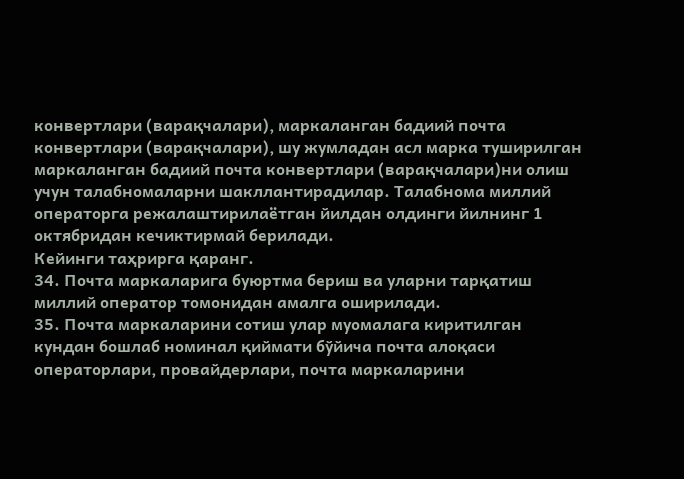конвертлари (варақчалари), маркаланган бадиий почта конвертлари (варақчалари), шу жумладан асл марка туширилган маркаланган бадиий почта конвертлари (варақчалари)ни олиш учун талабномаларни шакллантирадилар. Талабнома миллий операторга режалаштирилаётган йилдан олдинги йилнинг 1 октябридан кечиктирмай берилади.
Кейинги таҳрирга қаранг.
34. Почта маркаларига буюртма бериш ва уларни тарқатиш миллий оператор томонидан амалга оширилади.
35. Почта маркаларини сотиш улар муомалага киритилган кундан бошлаб номинал қиймати бўйича почта алоқаси операторлари, провайдерлари, почта маркаларини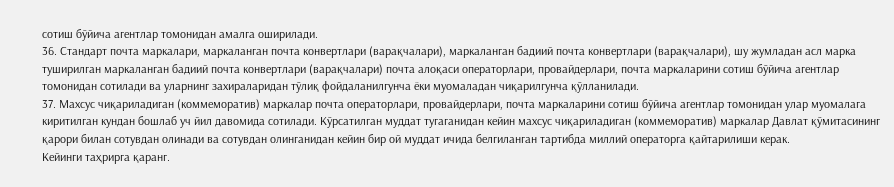сотиш бўйича агентлар томонидан амалга оширилади.
36. Стандарт почта маркалари, маркаланган почта конвертлари (варақчалари), маркаланган бадиий почта конвертлари (варақчалари), шу жумладан асл марка туширилган маркаланган бадиий почта конвертлари (варақчалари) почта алоқаси операторлари, провайдерлари, почта маркаларини сотиш бўйича агентлар томонидан сотилади ва уларнинг захираларидан тўлиқ фойдаланилгунча ёки муомаладан чиқарилгунча қўлланилади.
37. Махсус чиқариладиган (коммеморатив) маркалар почта операторлари, провайдерлари, почта маркаларини сотиш бўйича агентлар томонидан улар муомалага киритилган кундан бошлаб уч йил давомида сотилади. Кўрсатилган муддат тугаганидан кейин махсус чиқариладиган (коммеморатив) маркалар Давлат қўмитасининг қарори билан сотувдан олинади ва сотувдан олинганидан кейин бир ой муддат ичида белгиланган тартибда миллий операторга қайтарилиши керак.
Кейинги таҳрирга қаранг.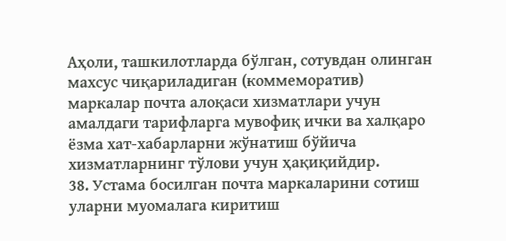Аҳоли, ташкилотларда бўлган, сотувдан олинган махсус чиқариладиган (коммеморатив) маркалар почта алоқаси хизматлари учун амалдаги тарифларга мувофиқ ички ва халқаро ёзма хат-хабарларни жўнатиш бўйича хизматларнинг тўлови учун ҳақиқийдир.
38. Устама босилган почта маркаларини сотиш уларни муомалага киритиш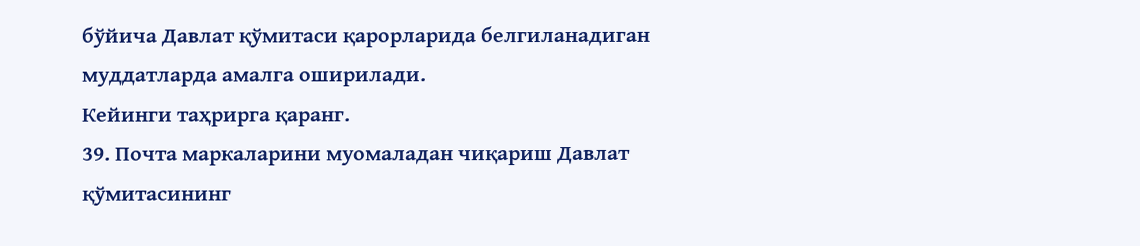бўйича Давлат қўмитаси қарорларида белгиланадиган муддатларда амалга оширилади.
Кейинги таҳрирга қаранг.
39. Почта маркаларини муомаладан чиқариш Давлат қўмитасининг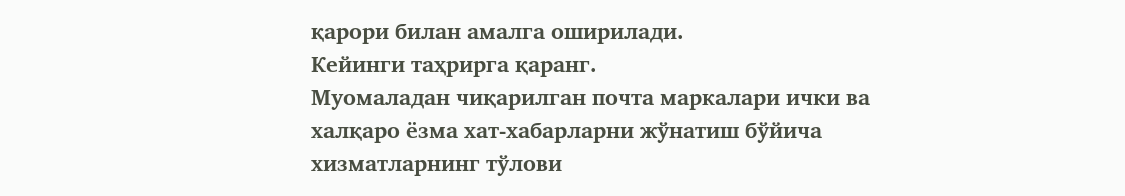қарори билан амалга оширилади.
Кейинги таҳрирга қаранг.
Муомаладан чиқарилган почта маркалари ички ва халқаро ёзма хат-хабарларни жўнатиш бўйича хизматларнинг тўлови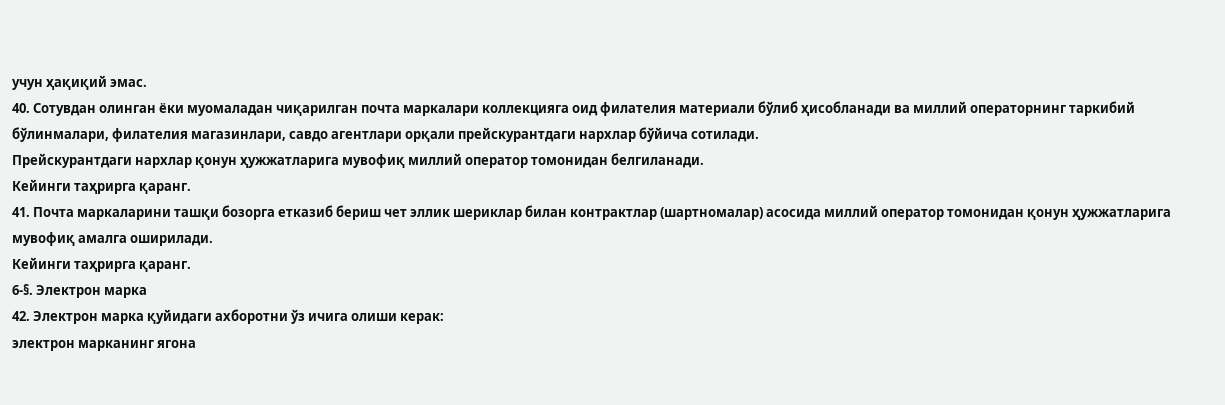учун ҳақиқий эмас.
40. Сотувдан олинган ёки муомаладан чиқарилган почта маркалари коллекцияга оид филателия материали бўлиб ҳисобланади ва миллий операторнинг таркибий бўлинмалари, филателия магазинлари, савдо агентлари орқали прейскурантдаги нархлар бўйича сотилади.
Прейскурантдаги нархлар қонун ҳужжатларига мувофиқ миллий оператор томонидан белгиланади.
Кейинги таҳрирга қаранг.
41. Почта маркаларини ташқи бозорга етказиб бериш чет эллик шериклар билан контрактлар (шартномалар) асосида миллий оператор томонидан қонун ҳужжатларига мувофиқ амалга оширилади.
Кейинги таҳрирга қаранг.
6-§. Электрон марка
42. Электрон марка қуйидаги ахборотни ўз ичига олиши керак:
электрон марканинг ягона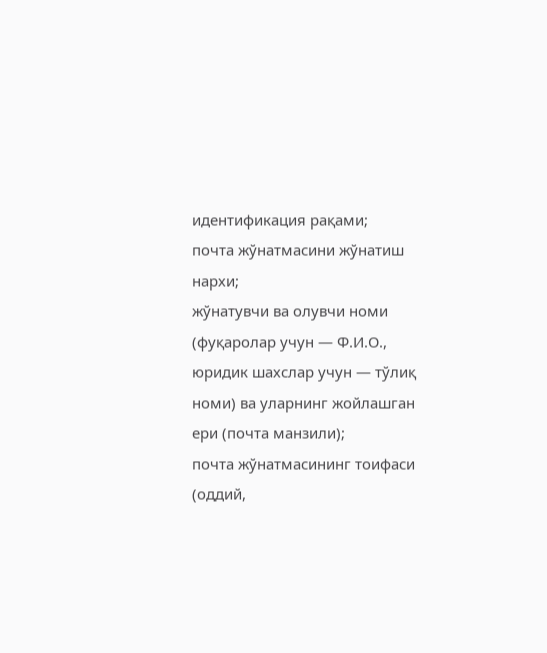идентификация рақами;
почта жўнатмасини жўнатиш нархи;
жўнатувчи ва олувчи номи (фуқаролар учун — Ф.И.О., юридик шахслар учун — тўлиқ номи) ва уларнинг жойлашган ери (почта манзили);
почта жўнатмасининг тоифаси (оддий,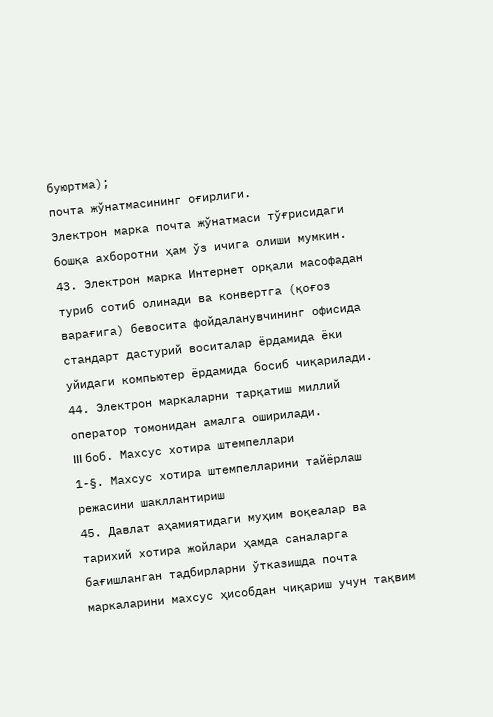буюртма);
почта жўнатмасининг оғирлиги.
Электрон марка почта жўнатмаси тўғрисидаги бошқа ахборотни ҳам ўз ичига олиши мумкин.
43. Электрон марка Интернет орқали масофадан туриб сотиб олинади ва конвертга (қоғоз варағига) бевосита фойдаланувчининг офисида стандарт дастурий воситалар ёрдамида ёки уйидаги компьютер ёрдамида босиб чиқарилади.
44. Электрон маркаларни тарқатиш миллий оператор томонидан амалга оширилади.
III боб. Махсус хотира штемпеллари
1-§. Махсус хотира штемпелларини тайёрлаш режасини шакллантириш
45. Давлат аҳамиятидаги муҳим воқеалар ва тарихий хотира жойлари ҳамда саналарга бағишланган тадбирларни ўтказишда почта маркаларини махсус ҳисобдан чиқариш учун тақвим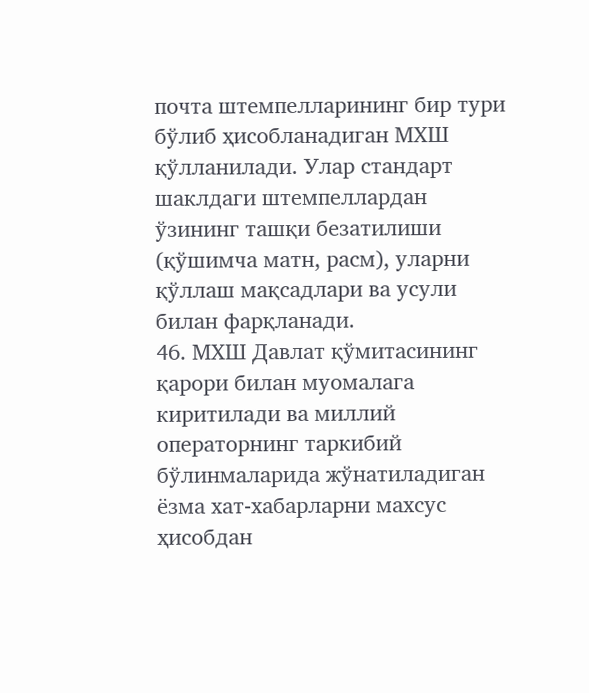почта штемпелларининг бир тури бўлиб ҳисобланадиган МХШ қўлланилади. Улар стандарт шаклдаги штемпеллардан ўзининг ташқи безатилиши (қўшимча матн, расм), уларни қўллаш мақсадлари ва усули билан фарқланади.
46. МХШ Давлат қўмитасининг қарори билан муомалага киритилади ва миллий операторнинг таркибий бўлинмаларида жўнатиладиган ёзма хат-хабарларни махсус ҳисобдан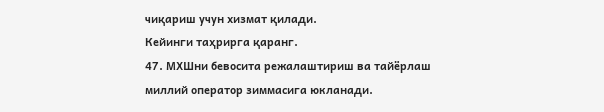чиқариш учун хизмат қилади.
Кейинги таҳрирга қаранг.
47. МХШни бевосита режалаштириш ва тайёрлаш миллий оператор зиммасига юкланади.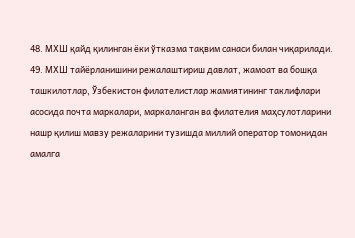48. МХШ қайд қилинган ёки ўтказма тақвим санаси билан чиқарилади.
49. МХШ тайёрланишини режалаштириш давлат, жамоат ва бошқа ташкилотлар, Ўзбекистон филателистлар жамиятининг таклифлари асосида почта маркалари, маркаланган ва филателия маҳсулотларини нашр қилиш мавзу режаларини тузишда миллий оператор томонидан амалга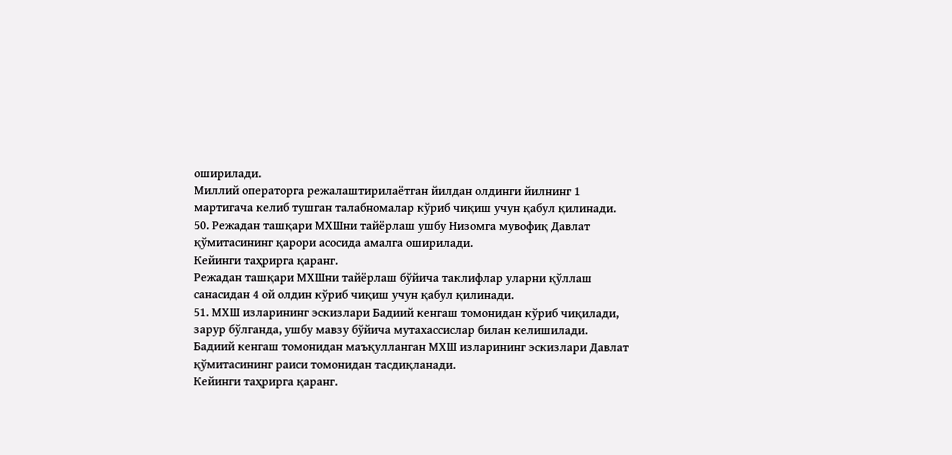оширилади.
Миллий операторга режалаштирилаётган йилдан олдинги йилнинг 1 мартигача келиб тушган талабномалар кўриб чиқиш учун қабул қилинади.
50. Режадан ташқари МХШни тайёрлаш ушбу Низомга мувофиқ Давлат қўмитасининг қарори асосида амалга оширилади.
Кейинги таҳрирга қаранг.
Режадан ташқари МХШни тайёрлаш бўйича таклифлар уларни қўллаш санасидан 4 ой олдин кўриб чиқиш учун қабул қилинади.
51. МХШ изларининг эскизлари Бадиий кенгаш томонидан кўриб чиқилади, зарур бўлганда, ушбу мавзу бўйича мутахассислар билан келишилади.
Бадиий кенгаш томонидан маъқулланган МХШ изларининг эскизлари Давлат қўмитасининг раиси томонидан тасдиқланади.
Кейинги таҳрирга қаранг.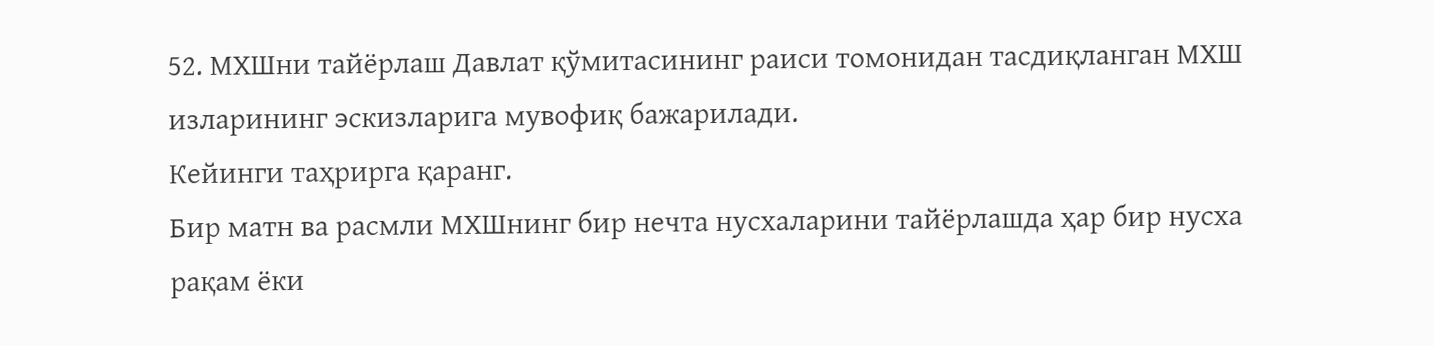52. МХШни тайёрлаш Давлат қўмитасининг раиси томонидан тасдиқланган МХШ изларининг эскизларига мувофиқ бажарилади.
Кейинги таҳрирга қаранг.
Бир матн ва расмли МХШнинг бир нечта нусхаларини тайёрлашда ҳар бир нусха рақам ёки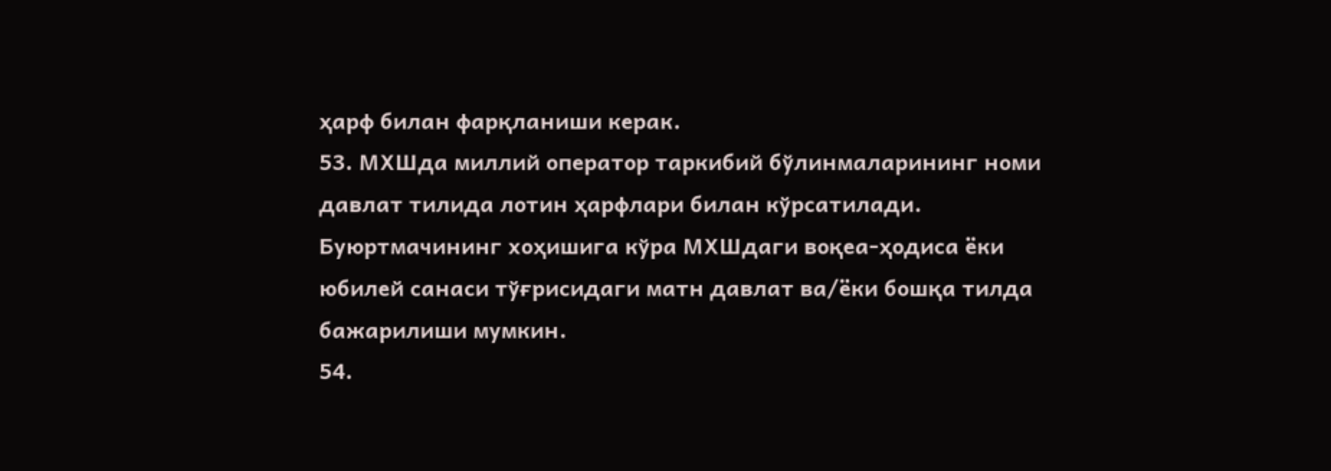ҳарф билан фарқланиши керак.
53. МХШда миллий оператор таркибий бўлинмаларининг номи давлат тилида лотин ҳарфлари билан кўрсатилади.
Буюртмачининг хоҳишига кўра МХШдаги воқеа-ҳодиса ёки юбилей санаси тўғрисидаги матн давлат ва/ёки бошқа тилда бажарилиши мумкин.
54.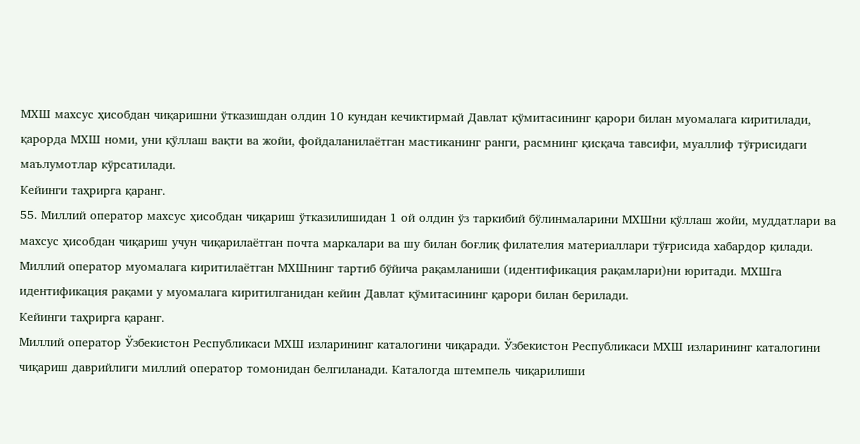МХШ махсус ҳисобдан чиқаришни ўтказишдан олдин 10 кундан кечиктирмай Давлат қўмитасининг қарори билан муомалага киритилади, қарорда МХШ номи, уни қўллаш вақти ва жойи, фойдаланилаётган мастиканинг ранги, расмнинг қисқача тавсифи, муаллиф тўғрисидаги маълумотлар кўрсатилади.
Кейинги таҳрирга қаранг.
55. Миллий оператор махсус ҳисобдан чиқариш ўтказилишидан 1 ой олдин ўз таркибий бўлинмаларини МХШни қўллаш жойи, муддатлари ва махсус ҳисобдан чиқариш учун чиқарилаётган почта маркалари ва шу билан боғлиқ филателия материаллари тўғрисида хабардор қилади.
Миллий оператор муомалага киритилаётган МХШнинг тартиб бўйича рақамланиши (идентификация рақамлари)ни юритади. МХШга идентификация рақами у муомалага киритилганидан кейин Давлат қўмитасининг қарори билан берилади.
Кейинги таҳрирга қаранг.
Миллий оператор Ўзбекистон Республикаси МХШ изларининг каталогини чиқаради. Ўзбекистон Республикаси МХШ изларининг каталогини чиқариш даврийлиги миллий оператор томонидан белгиланади. Каталогда штемпель чиқарилиши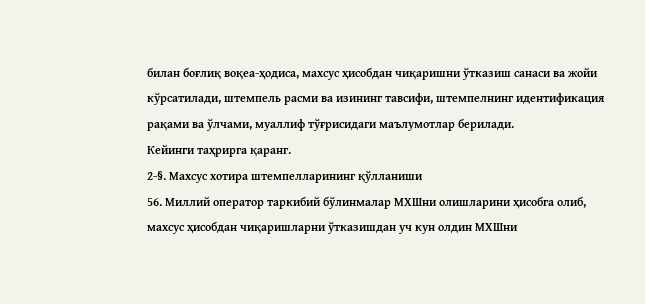билан боғлиқ воқеа-ҳодиса, махсус ҳисобдан чиқаришни ўтказиш санаси ва жойи кўрсатилади, штемпель расми ва изининг тавсифи, штемпелнинг идентификация рақами ва ўлчами, муаллиф тўғрисидаги маълумотлар берилади.
Кейинги таҳрирга қаранг.
2-§. Махсус хотира штемпелларининг қўлланиши
56. Миллий оператор таркибий бўлинмалар МХШни олишларини ҳисобга олиб, махсус ҳисобдан чиқаришларни ўтказишдан уч кун олдин МХШни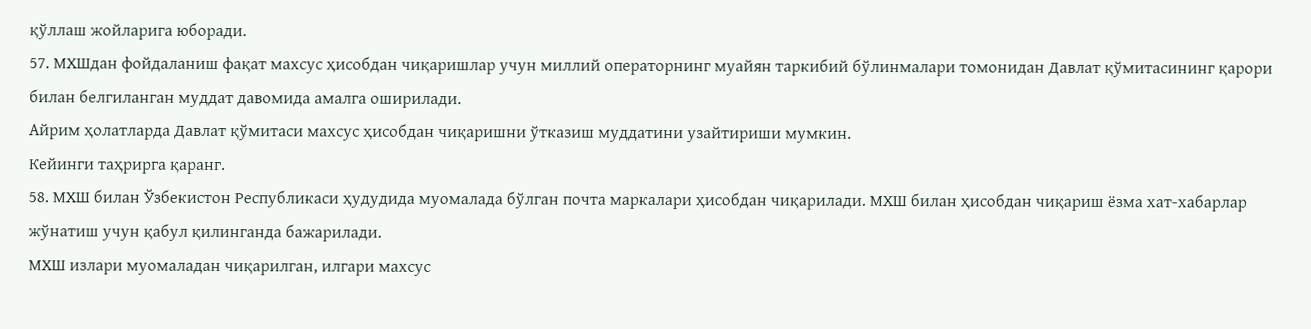қўллаш жойларига юборади.
57. МХШдан фойдаланиш фақат махсус ҳисобдан чиқаришлар учун миллий операторнинг муайян таркибий бўлинмалари томонидан Давлат қўмитасининг қарори билан белгиланган муддат давомида амалга оширилади.
Айрим ҳолатларда Давлат қўмитаси махсус ҳисобдан чиқаришни ўтказиш муддатини узайтириши мумкин.
Кейинги таҳрирга қаранг.
58. МХШ билан Ўзбекистон Республикаси ҳудудида муомалада бўлган почта маркалари ҳисобдан чиқарилади. МХШ билан ҳисобдан чиқариш ёзма хат-хабарлар жўнатиш учун қабул қилинганда бажарилади.
МХШ излари муомаладан чиқарилган, илгари махсус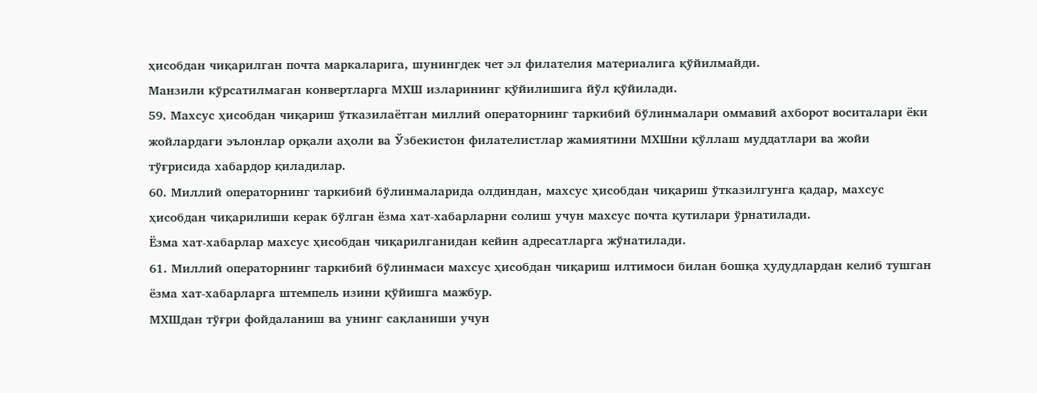ҳисобдан чиқарилган почта маркаларига, шунингдек чет эл филателия материалига қўйилмайди.
Манзили кўрсатилмаган конвертларга МХШ изларининг қўйилишига йўл қўйилади.
59. Махсус ҳисобдан чиқариш ўтказилаётган миллий операторнинг таркибий бўлинмалари оммавий ахборот воситалари ёки жойлардаги эълонлар орқали аҳоли ва Ўзбекистон филателистлар жамиятини МХШни қўллаш муддатлари ва жойи тўғрисида хабардор қиладилар.
60. Миллий операторнинг таркибий бўлинмаларида олдиндан, махсус ҳисобдан чиқариш ўтказилгунга қадар, махсус ҳисобдан чиқарилиши керак бўлган ёзма хат-хабарларни солиш учун махсус почта қутилари ўрнатилади.
Ёзма хат-хабарлар махсус ҳисобдан чиқарилганидан кейин адресатларга жўнатилади.
61. Миллий операторнинг таркибий бўлинмаси махсус ҳисобдан чиқариш илтимоси билан бошқа ҳудудлардан келиб тушган ёзма хат-хабарларга штемпель изини қўйишга мажбур.
МХШдан тўғри фойдаланиш ва унинг сақланиши учун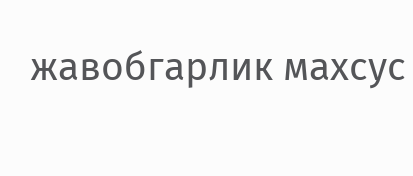жавобгарлик махсус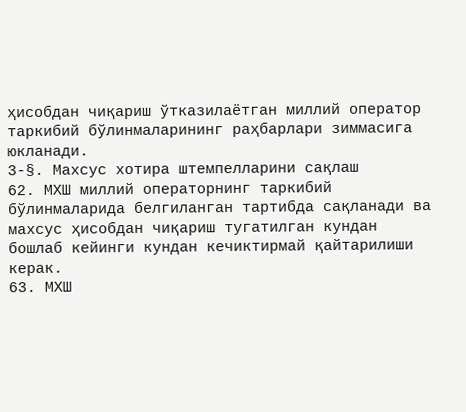ҳисобдан чиқариш ўтказилаётган миллий оператор таркибий бўлинмаларининг раҳбарлари зиммасига юкланади.
3-§. Махсус хотира штемпелларини сақлаш
62. МХШ миллий операторнинг таркибий бўлинмаларида белгиланган тартибда сақланади ва махсус ҳисобдан чиқариш тугатилган кундан бошлаб кейинги кундан кечиктирмай қайтарилиши керак.
63. МХШ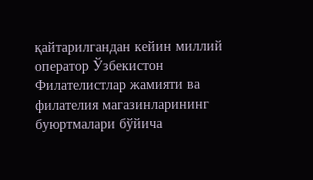қайтарилгандан кейин миллий оператор Ўзбекистон Филателистлар жамияти ва филателия магазинларининг буюртмалари бўйича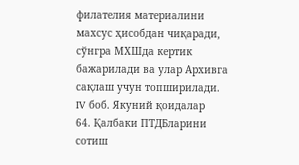филателия материалини махсус ҳисобдан чиқаради, сўнгра МХШда кертик бажарилади ва улар Архивга сақлаш учун топширилади.
IV боб. Якуний қоидалар
64. Қалбаки ПТДБларини сотиш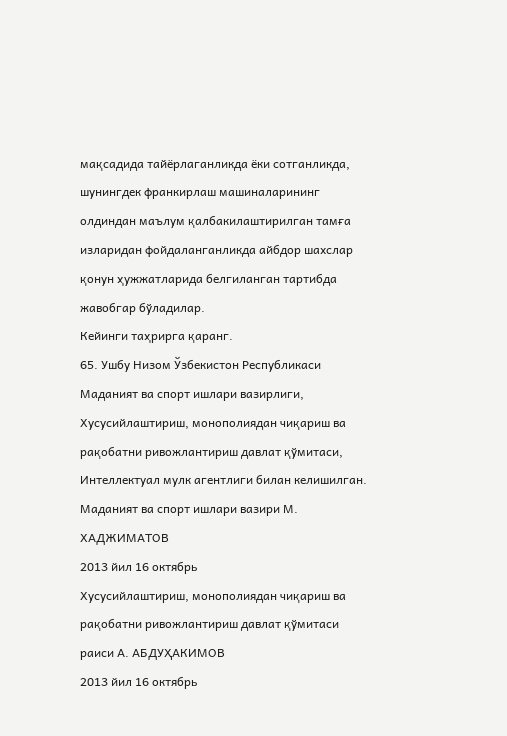мақсадида тайёрлаганликда ёки сотганликда, шунингдек франкирлаш машиналарининг олдиндан маълум қалбакилаштирилган тамға изларидан фойдаланганликда айбдор шахслар қонун ҳужжатларида белгиланган тартибда жавобгар бўладилар.
Кейинги таҳрирга қаранг.
65. Ушбу Низом Ўзбекистон Республикаси Маданият ва спорт ишлари вазирлиги, Хусусийлаштириш, монополиядан чиқариш ва рақобатни ривожлантириш давлат қўмитаси, Интеллектуал мулк агентлиги билан келишилган.
Маданият ва спорт ишлари вазири М. ХАДЖИМАТОВ
2013 йил 16 октябрь
Хусусийлаштириш, монополиядан чиқариш ва рақобатни ривожлантириш давлат қўмитаси раиси А. АБДУҲАКИМОВ
2013 йил 16 октябрь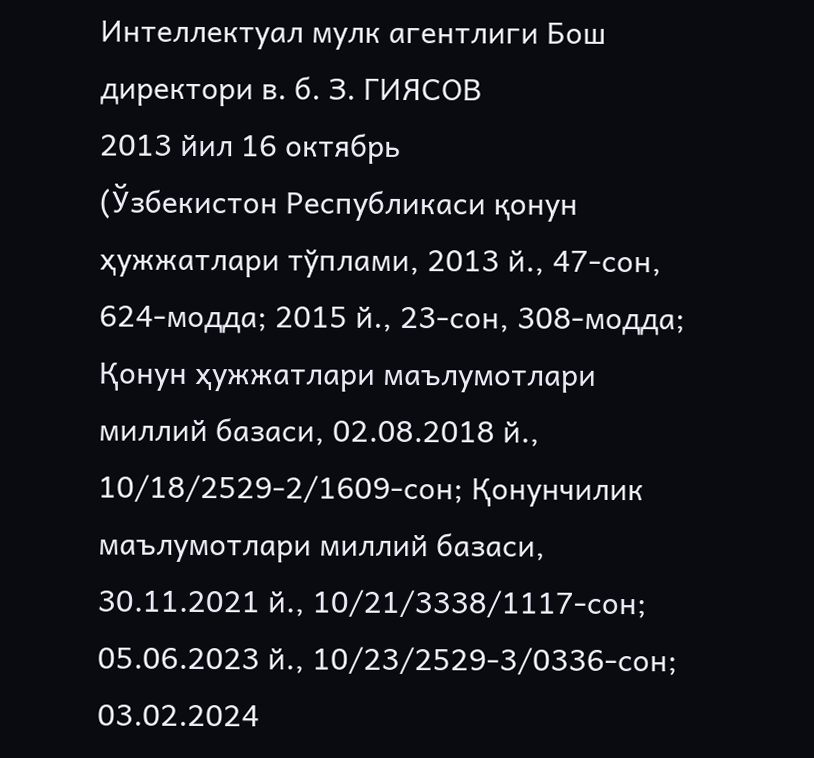Интеллектуал мулк агентлиги Бош директори в. б. З. ГИЯСОВ
2013 йил 16 октябрь
(Ўзбекистон Республикаси қонун ҳужжатлари тўплами, 2013 й., 47-сон, 624-модда; 2015 й., 23-сон, 308-модда; Қонун ҳужжатлари маълумотлари миллий базаси, 02.08.2018 й., 10/18/2529-2/1609-сон; Қонунчилик маълумотлари миллий базаси, 30.11.2021 й., 10/21/3338/1117-сон; 05.06.2023 й., 10/23/2529-3/0336-сон; 03.02.2024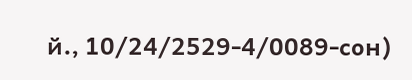й., 10/24/2529-4/0089-сон)